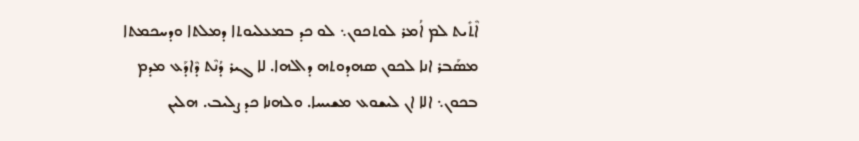ܐܶܬܺܝܬ ܠܡ ܐܳܡܪ ܠܘܬܟܘܢ܆ ܠܘ ܟܕ ܒܡܥܠܝܘܬܐ ܕܡܠܬܐ ܘܕܚܟܡܬܐ ܡܣܰܒܪ ܐܢܐ ܠܟܘܢ ܣܗܕܘܬܗ ܕܐܠܗܐ. ܠܐ ܓܝܪ ܕܳܢܶܬ ܕܶܐܕܰܥ ܡܕܡ ܒܟܘܢ܆ ܐܠܐ ܐܢ ܠܝܫܘܥ ܡܫܝܚܐ. ܘܠܗܢܐ ܟܕ ܨܠܝܒ. ܗܠܝܢ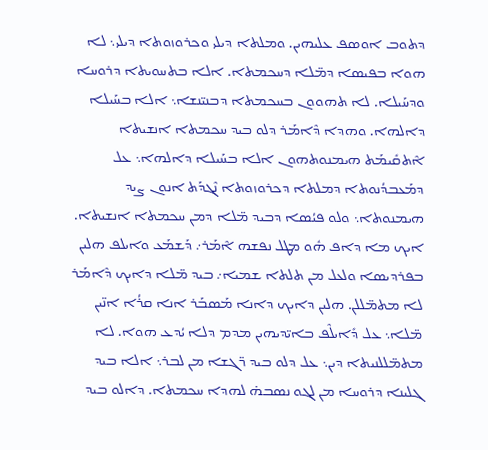ܕܬܘܒ ܐܘܣܦ ܥܠܝܗܝܢ. ܘܡܠܬܐ ܕܝܠܝ ܘܟܪܘܙܘܬܐ ܕܝܠܝ܆ ܠܐ ܗܘܐ ܒܦܝܣܐ ܕܡ̈ܠܐ ܕܚܟܡܬܐ. ܐܠܐ ܒܬܚܘܝܬܐ ܕܪܘܚܐ ܘܕܚܰܝܠܐ. ܠܐ ܬܗܘܘܢ ܒܚܟܡܬܐ ܕܒܢܝ̈ܢܫܐ܆ ܐܠܐ ܒܚܰܝܠܐ ܕܐܠܗܐ. ܘܗܕܐ ܕܶܐܡܰܪ ܕܠܘ ܒܝܕ ܚܟܡܬܐ ܐܢܫܝܬܐ ܐܶܬܩܺܝܡܰܬ ܗܝܡܢܘܬܗܘܢ ܐܠܐ ܒܚܰܝܠܐ ܕܐܠܗܐ܆ ܥܠ ܕܡܰܥܒܕܳܢܘܬܐ ܕܡܠܬܐ ܕܟܪܘܙܘܬܐ ܢܶܓܕܰܬ ܐܢܘܢ ܨܝܕ ܗܝܡܢܘܬܐ܆ ܘܠܘ ܦܝܳܣܐ ܕܒܝܕ ܡ̈ܠܐ ܕܡܢ ܚܟܡܬܐ ܐܢܫܝܬܐ.
ܐܝܟ ܡܐ ܕܐܦ ܗܽܘ ܡܛܠ ܢܦܫܗ ܐܶܡܰܪ܇ ܕܰܫܡܰܥ ܘܐܝܠܦ ܗܠܝܢ ܒܦܪܕܝܣܐ ܘܠܥܠ ܡܢ ܬܠܬܐ ܫܡܝܐ܇ ܒܝܕ ܡ̈ܠܐ ܕܐܝܟ ܕܶܐܡܰܪ ܠܐ ܡܬܡ̈ܠܠܢ. ܗܠܝܢ ܕܐܝܟ ܕܐܢܐ ܡܰܣܒܰܪ ܐܢܐ ܩܪܳܐ ܐܢ̈ܝܢ ܡ̈ܠܐ܆ ܥܠ ܕܺܐܝܠܶܦ ܒܐܝ̈ܕܝܗܝܢ ܡܕܡ ܕܠܐ ܝܳܕܥ ܗܘܐ. ܠܐ ܡܬܡ̈ܠܠܢܝܬܐ ܕܝܢ܆ ܥܠ ܕܠܘ ܒܝܕ ܖ̈ܓܫܐ ܡܢ ܠܒܪ܆ ܐܠܐ ܒܝܕ ܓܠܝܢܐ ܕܪܘܚܐ ܡܢ ܠܓܘ ܢܣܒܗ̇ ܠܗܕܐ ܚܟܡܬܐ. ܕܐܠܘ ܒܝܕ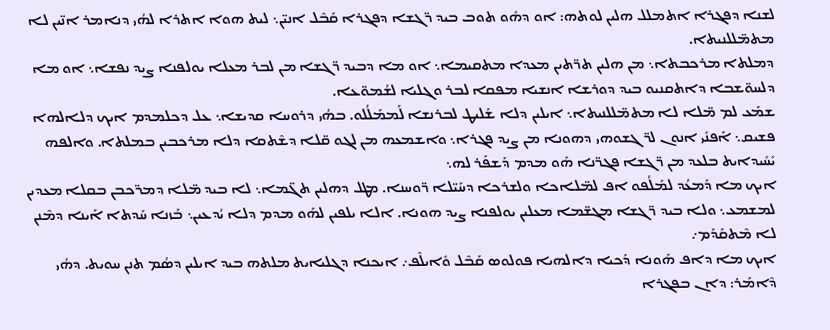ܠܫܢܐ ܕܦܓܪܐ ܐܬܡܠܠ ܗܠܝܢ ܠܘܬܗ: ܐܘ ܕܗܽܘ ܬܘܒ ܒܝܕ ܖ̈ܓܫܐ ܕܦܓܪܐ ܩܰܒܶܠ ܐܢܝ̈ܢ܆ ܠܝܬ ܗܘܐ ܐܬܪܐ ܠܗܳܝ ܕܢܐܡܪ ܐܢ̈ܝܢ ܠܐ ܡܬܡ̈ܠܠܢܝܬܐ.
ܕܡܠܬܐ ܡܪܟܒܬܐ܆ ܡܢ ܗܠܝܢ ܬܖ̈ܬܝܢ ܡܥܕܐ ܡܬܩܝܡܐ܆ ܐܘ ܡܐ ܕܒܝܕ ܖ̈ܓܫܐ ܡܢ ܠܒܪ ܡܥܠܐ ܝܘܠܦܢܐ ܨܝܕ ܢܦܫܐ܆ ܐܘ ܡܐ ܕܠܚܘ̈ܫܒܐ ܕܐܬܩܢܝܘ ܒܝܕ ܕܘܪܫܐ ܐܢܫܝܐ ܡܦܩܐ ܠܒܪ ܘܓܠܝܐ ܠܫܳܡܘ̈ܥܐ.
ܫܡܰܥ ܠܡ ܡ̈ܠܐ ܠܐ ܡܬܡ̈ܠܠܢܝܬܐ܆ ܐܝܠܝܢ ܕܠܐ ܫܰܠܝܛ ܠܒܪܢܫܐ ܠܰܡܡܰܠܳܠܘ. ܒܗܳܝ ܕܪܘܚܐ ܩܕܝܫܐ܆ ܥܠ ܕܟܠܡܕܡ ܐܝܟ ܕܠܐܠܗܐ ܦܫܝܩ܆ ܐܰܦܢܺܝ ܐܢܘܢ ܠܖ̈ܓܫܘܗܝ ܕܗܘܢܐ ܡܢ ܨܝܕ ܦܓܪܐ܆ ܘܐܫܡܥܗ ܡܢ ܠܓܘ ܩ̈ܠܐ ܕܫܶܬܩܐ ܕܠܐ ܡܪܟܒܝܢ ܒܡܠܬܐ. ܘܐܠܦܗ ܝܺܚܺܝܕܐܝܬ ܒܠܥܕ ܡܢ ܖ̈ܓܫܐ ܦܓܖ̈ܢܐ ܗܰܘ ܡܕܡ ܕܰܫܦܰܪ ܠܗ܆
ܐܝܟ ܡܐ ܕܰܡܥܳܕ ܠܡܰܠܳܦܘ ܐܦ ܠܡ̈ܠܐܟܐ ܘܠܫܪܟܐ ܕܚܰܝ̈ܠܐ ܖ̈ܘܚܢܐ. ܡܛܠ ܕܗܠܝܢ ܬܓ̈ܡܐ܆ ܠܐ ܒܝܕ ܡ̈ܠܐ ܕܡܖ̈ܟܒܢ ܒܩܠܐ ܡܥܕܝܢ ܠܡܫܡܥ܆ ܘܠܐ ܒܝܕ ܖ̈ܓܫܐ ܡܓܫ̈ܡܐ ܡܥܠܝܢ ܝܘܠܦܢܐ ܨܝܕ ܗܘܢܐ. ܐܠܐ ܝܠܦܝܢ ܠܗܰܘ ܡܕܡ ܕܠܐ ܝܳܕܥܝܢ܆ ܒܰܙܢܐ ܚܰܕܬܐ ܐܰܝܢܐ ܕܡܶܢܢ ܠܐ ܡܶܬܩܰܕܰܡ܇
ܐܝܟ ܡܐ ܕܐܦ ܗܰܘܢܐ ܕܰܟܝܐ ܕܐܠܗܝܐ ܦܘܠܘܣ ܩܰܒܶܠ ܘܺܐܝܠܶܦ܇ ܐܝܟܢܐ ܕܓܠܝܐܝܬ ܡܠܬܗ ܒܝܕ ܐܝܠܝܢ ܕܣܳܡ ܬܢܢ ܚܘܝܬ. ܕܗܳܝ ܕܶܐܡܰܪ: ܕܐܢ ܒܦܓܪܐ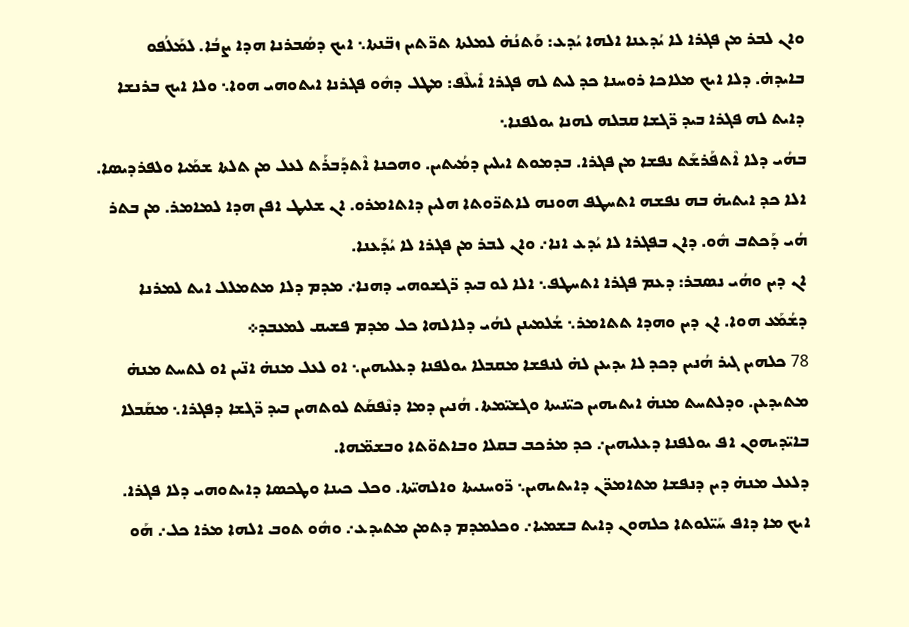ܘܐܢ ܠܒܪ ܡܢ ܦܓܪܐ ܠܐ ܝܳܕܥܢܐ ܐܠܗܐ ܝܳܕܥ: ܘܰܬܢܳܗ̇ ܠܡܠܬܐ ܬܖ̈ܬܝܢ ܙܒ̈ܢܬܐ܆ ܐܝܟ ܕܣܳܒܪܢܐ ܗܕܐ ܨܒܳܐ. ܠܡܰܠܳܦܘ ܒܐܝܕܗ̇. ܕܠܐ ܐܝܟ ܡܠܐܟܐ ܪܘܚܢܐ ܟܕ ܠܝܬ ܠܗ ܦܓܪܐ ܐܺܝܠܶܦ: ܡܛܠ ܕܗܽܘ ܦܓܪܢܐ ܐܝܬܘܗܝ ܗܘܐ܆ ܘܠܐ ܐܝܟ ܒܪܢܫܐ ܕܐܝܬ ܠܗ ܦܓܪܐ ܒܝܕ ܖ̈ܓܫܐ ܩܒܠܗ ܠܗܢܐ ܝܘܠܦܢܐ܆
ܒܗܳܝ ܕܠܐ ܐܶܬܦܰܪܫܰܬ ܢܦܫܐ ܡܢ ܦܓܪܐ. ܒܕܡܘܬ ܐܝܠܝܢ ܕܡܳܝܬܝܢ. ܘܗܟܢܐ ܐܶܬܕܰܒܪܰܬ ܠܥܠ ܡܢ ܬܠܬܐ ܫܡܰܝܐ ܘܠܦܪܕܝܣܐ. ܐܠܐ ܟܕ ܐܝܬܝܗ̇ ܒܗ ܢܦܫܗ ܐܬܚܛܦ ܗܘܢܗ ܠܐܬܖ̈ܘܬܐ ܗܠܝܢ ܕܐܬܐܡܪܘ. ܐܢ ܫܠܝܛ ܐܦܢ ܗܕܐ ܠܡܐܡܪ. ܡܢ ܒܬܪ ܗܳܝ ܕܰܟܬܒ ܗܽܘ. ܕܐܢ ܒܦܓܪܐ ܠܐ ܝܳܕܥ ܐܢܐ܇ ܘܐܢ ܠܒܪ ܡܢ ܦܓܪܐ ܠܐ ܝܳܕܰܥܢܐ.
ܐܢ ܕܝܢ ܘܗܳܝ ܢܣܒܪ: ܕܥܡ ܦܓܪܐ ܐܬܚܛܦ܆ ܐܠܐ ܠܘ ܒܝܕ ܖ̈ܓܫܘܗܝ ܕܗܢܐ܇ ܡܕܡ ܕܠܐ ܡܬܡܠܠ ܐܝܬ ܠܡܪܢܐ ܕܫܳܡܰܥ ܗܘܐ. ܐܢ ܕܝܢ ܘܗܕܐ ܬܬܐܡܪ܆ ܫܳܠܡܝܢܢ ܠܗܳܝ ܕܠܐܠܗܐ ܟܠ ܡܕܡ ܦܫܝܩ ܠܡܥܒܕ܀
78 ܟܠܗܝܢ ܓܝܪ ܗܳܢܝܢ ܕܟܕ ܠܐ ܝܕܝܥܢ ܠܗ̇ ܠܢܦܫܐ ܡܩܒܠܐ ܝܘܠܦܢܐ ܕܥܠܝܗܝܢ܆ ܐܘ ܠܥܠ ܡܢܗ̇ ܐܢ̈ܝܢ ܐܘ ܠܬܚܬ ܡܢܗ̇ ܡܬܝܕܥܢ. ܘܕܠܬܚܬ ܡܢܗ̇ ܐܝܬܝܗܝܢ ܟܝ̈ܢܝܬܐ ܘܓܫܝ̈ܡܬܐ. ܗܳܢܝܢ ܕܡܐ ܕܢܶܦܩܰܬ ܠܘܬܗܝܢ ܒܝܕ ܖ̈ܓܫܐ ܕܦܓܪܐ܆ ܡܩܰܒܠܐ ܒܐܝ̈ܕܝܗܘܢ ܐܦ ܝܘܠܦܢܐ ܕܥܠܝܗܝܢ܇ ܟܕ ܡܪܟܒ ܒܩܠܐ ܘܒܐܬܘ̈ܬܐ ܘܒܫܡ̈ܗܐ.
ܕܠܥܠ ܡܢܗ̇ ܕܝܢ ܕܢܦܫܐ ܡܬܐܡܖ̈ܢ ܕܐܝܬܝܗܝܢ܆ ܖ̈ܘܚܢܝܬܐ ܘܐܠܗܝ̈ܬܐ. ܘܟܠ ܟܝܢܐ ܘܛܟܣܐ ܕܐܝܬܘܗܝ ܕܠܐ ܦܓܪܐ. ܐܝܟ ܡܐ ܕܐܦ ܚܰܝ̈ܠܘܬܐ ܟܠܗܘܢ ܕܐܝܬ ܒܫܡܝܐ܇ ܘܟܠܡܕܡ ܕܬܡܢ ܡܬܝܕܥ܇ ܘܗܽܘ ܬܘܒ ܐܠܗܐ ܡܪܐ ܟܠ܇ ܗܰܘ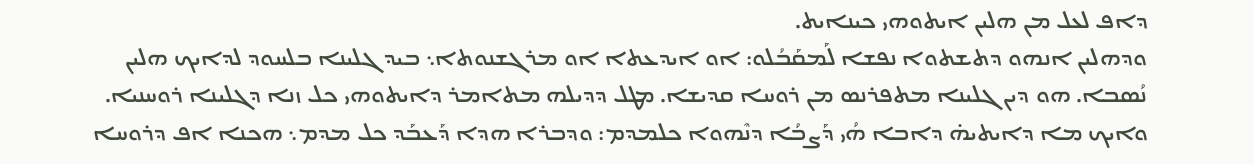ܕܐܦ ܠܥܠ ܡܢ ܗܠܝܢ ܐܝܬܘܗܝ ܟܝܢܐܝܬ.
ܘܕܗܠܝܢ ܐܢܗܘ ܕܬܫܬܘܐ ܢܦܫܐ ܠܰܡܩܰܒܳܠܘ: ܐܘ ܐܝܕܥܬܐ ܐܘ ܡܪܓܫܢܘܬܐ܆ ܒܝܕ ܓܠܝܢܐ ܒܠܚܘܕ ܠܕܐܝܟ ܗܠܝܢ ܢܳܣܒܐ. ܗܘ ܕܝܢ ܓܠܝܢܐ ܡܬܦܪܢܣ ܡܢ ܪܘܚܐ ܩܕܝܫܐ. ܡܛܠ ܕܕܝܠܗ ܡܬܐܡܪ ܕܐܝܬܘܗܝ ܟܠ ܙܢܐ ܕܓܠܝܢܐ ܪܘܚܢܝܐ. ܘܐܝܟ ܡܐ ܕܐܝܬܝܗ̇ ܕܐܒܐ ܗܳܝ ܕܰܨܒܳܐ ܕܢܶܗܘܐ ܟܠܡܕܡ: ܘܕܒܪܐ ܗܕܐ ܕܰܥܒܰܕ ܟܠ ܡܕܡ܆ ܗܟܢܐ ܐܦ ܕܪܘܚܐ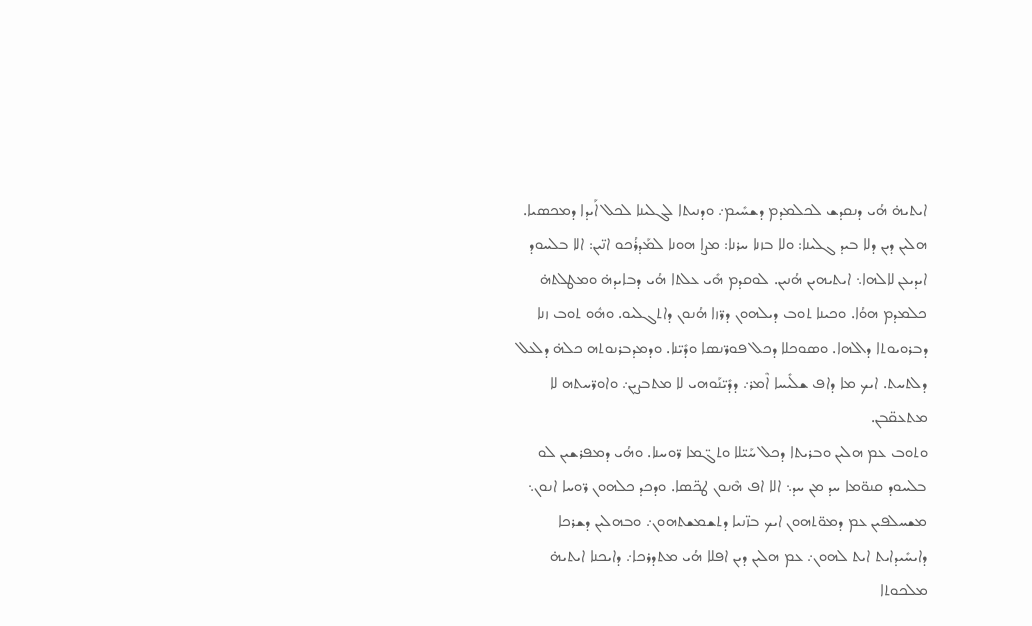ܐܝܬܝܗ̇ ܗܳܝ ܕܢܩܕܫ ܠܟܠܡܕܡ ܕܫܚܺܝܡ܇ ܘܕܢܝܬܐ ܠܓܠܝܢܐ ܠܟܠ ܐܰܝܕܐ ܕܡܟܣܝܐ.
ܗܠܝܢ ܕܝܢ ܕܠܐ ܒܝܕ ܓܠܝܢܐ: ܘܠܐ ܒܙܢܐ ܚܪܢܐ: ܡܨܐ ܗܘܢܐ ܠܡܰܕܪܳܟܘ ܐܢ̈ܝܢ: ܐܠܐ ܒܠܚܘܕ ܐܝܕܝܥܢ ܠܐܠܗܐ܆ ܐܝܬܝܗܝܢ ܗܳܢܝܢ. ܠܘܩܕܡ ܗܺܝ ܥܠܬܐ ܗܳܝ ܕܒܐܝܕܗ̇ ܘܡܛܠܬܗ̇ ܟܠܡܕܡ ܗܘܳܐ. ܘܟܝܢܐ ܬܘܒ ܕܝܠܗܘܢ ܕܖ̈ܙܐ ܗܳܢܘܢ ܕܐܬܓܠܝܘ. ܘܗܽܘ ܬܘܒ ܙܢܐ ܕܒܪܘܝܘܬܐ ܕܐܠܗܐ. ܘܣܘܟܠܐ ܕܟܠ ܦܘܖ̈ܢܣܐ ܘܕܺܝ̈ܢܐ. ܘܕܡܕܒܪܢܘܬܗ ܟܠܗ̇ ܕܠܥܠ ܕܠܬܚܬ. ܐܝܟ ܡܐ ܕܐܦ ܫܠܺܝܚܐ ܐܶܡܪ܇ ܕܕܺܝ̈ܢܰܘܗܝ ܠܐ ܡܬܒܨܝܢ܇ ܘܐܘܖ̈ܚܬܗ ܠܐ ܡܬܥܩ̈ܒܢ.
ܘܬܘܒ ܥܡ ܗܠܝܢ ܘܒܪܝܬܐ ܕܟܠ ܚܰܝ̈ܠܐ ܘܬܓ̈ܡܐ ܖ̈ܘܚܢܐ. ܘܗܳܝ ܕܡܦܪܫܝܢ ܠܘ ܒܠܚܘܕ ܩܢܘ̈ܡܐ ܚܕ ܡܢ ܚܕ܆ ܐܠܐ ܐܦ ܗܶܢܘܢ ܛܟ̈ܣܐ. ܘܕܟܕ ܟܠܗܘܢ ܖ̈ܘܚܐ ܐܢܘܢ܆ ܡܫܚܠܦܝܢ ܥܡ ܕܡܘ̈ܬܗܘܢ ܐܝܟ ܒܙ̈ܢܝܐ ܕܬܫܡܫܬܗܘܢ܇ ܘܒܗܠܝܢ ܕܫܪܟܐ ܕܐܝܚܺܝܕܐܝܬ ܐܝܬ ܠܗܘܢ܇ ܥܡ ܗܠܝܢ ܕܝܢ ܐܦܠܐ ܗܳܝ ܡܬܕܪܟܐ܇ ܕܐܝܟܢܐ ܐܝܬܝܗ̇ ܡܠܟܘܬܐ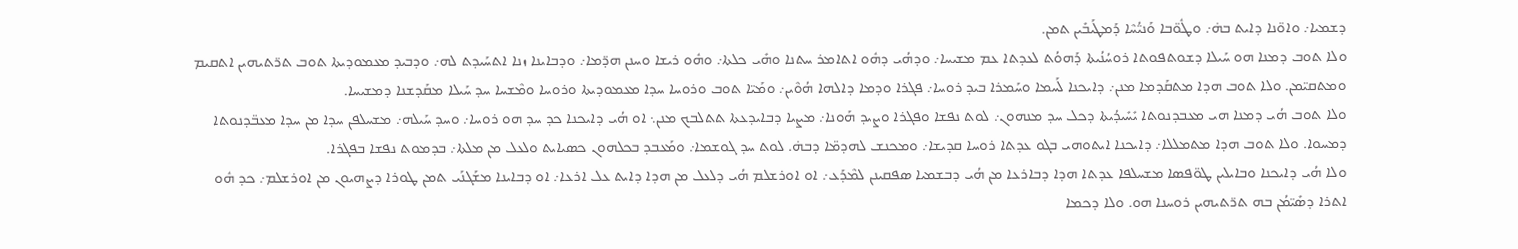ܕܫܡܝܐ܇ ܘܐܘ̈ܢܐ ܕܐܝܬ ܒܗ̇܇ ܘܛܽܘ̈ܒܐ ܘܰܢܝ̈ܳܚܶܐ ܕܰܡܛܰܝܒܺܝܢ ܬܡܢ.
ܘܠܐ ܬܘܒ ܕܡܢܐ ܗܘ ܚܰܝܠܐ ܕܫܘܬܦܘܬܐ ܪܘܚܳܢܳܝܬܐ ܕܰܗܘܳܬ ܠܥܕܬܐ ܥܡ ܡܫܝܚܐ܇ ܘܕܗܳܝ ܕܗܽܘ ܐܬܐܡܪ ܚܬܢܐ ܘܗܺܝ ܟܠܬܐ܇ ܘܗܽܘ ܪܝܫܐ ܘܚܢܢ ܗܕ̈ܡܐ܇ ܘܕܒܐܝܢܐ ܙܢܐ ܐܬܚܰܝܕܬ ܠܗ܇ ܘܕܒܝܕ ܡܥܡܘܕܝܬܐ ܬܘܒ ܬܖ̈ܬܝܗܝܢ ܐܬܩܝܡ ܘܡܬܩܝ̈ܡܢ. ܘܠܐ ܬܘܒ ܗܕܐ ܡܬܩܰܕܡܐ ܡܢܢ܇ ܕܐܝܟܢܐ ܠܰܚܡܐ ܘܚܰܡܪܐ ܒܝܕ ܪܘܚܐ܇ ܦܓܪܐ ܘܕܡܐ ܕܐܠܗܐ ܗܳܘܶܝܢ܇ ܘܡܰܝ̈ܐ ܬܘܒ ܘܪܘܚܐ ܚܕܐ ܡܥܡܘܕܝܬܐ ܘܪܘܚܐ ܘܡܶܫܚܐ ܚܕ ܚܰܝܠܐ ܡܩܰܕܫܢܐ ܕܡܫܝܚܐ.
ܘܠܐ ܬܘܒ ܗܳܝ ܕܡܢܐ ܗܝ ܡܥܒܕܢܘܬܐ ܝܺܚܺܝܕܳܝܬܐ ܕܟܠ ܚܕ ܡܢܗܘܢ܇ ܠܘܬ ܢܦܫܐ ܘܦܓܪܐ ܘܨܝܕ ܗܰܘܢܐ܇ ܡܨܝܐ ܕܒܐܝܕܥܬܐ ܬܬܠܒܟ ܡܢܢ܆ ܐܘ ܗܳܝ ܕܐܝܟܢܐ ܟܕ ܚܕ ܗܘ ܪܘܚܐ܇ ܘܚܕ ܚܰܝܠܗ܇ ܡܫܚܠܦܢ ܚܕܐ ܡܢ ܚܕܐ ܡܥܒ̈ܕܢܘܬܐ ܕܡܚܘܐ. ܘܠܐ ܬܘܒ ܗܕܐ ܡܬܡܠܠܐ܇ ܕܐܝܟܢܐ ܐܝܬܘܗܝ ܒܓܘ ܥܕܬܐ ܪܘܚܐ ܩܕܝܫܐ܇ ܘܡܟܢܫ ܠܗܕܡ̈ܐ ܕܒܗ̇. ܠܘܬ ܚܕ ܓܘܫܡܐ܇ ܘܡܰܥܒܕ ܒܟܠܗܘܢ ܟܣܝܐܝܬ ܘܠܥܠ ܡܢ ܡܠܬܐ܇ ܒܕܡܘܬ ܢܦܫܐ ܒܦܓܪܐ.
ܘܠܐ ܗܳܝ ܕܐܝܟܢܐ ܘܒܐܝܠܝܢ ܛܘ̈ܦܣܐ ܡܫܚܠܦܐ ܥܕܬܐ ܗܕܐ ܕܒܐܪܥܐ ܡܢ ܗܳܝ ܕܒܫܡܝܐ ܣܦܩܝܢܢ ܠܡܶܕܰܥ܇ ܐܘ ܐܘܪܫܠܡ ܗܳܝ ܕܠܥܠ ܡܢ ܗܕܐ ܕܐܝܬ ܥܠ ܐܪܥܐ܇ ܐܘ ܕܒܐܝܢܐ ܡܫܰܓܢܰܝ ܬܡܢ ܛܘܪܐ ܕܨܗܝܘܢ ܡܢ ܐܘܪܫܠܡ܇ ܟܕ ܗܽܘ ܐܬܪܐ ܕܣܺܝ̈ܡܳܢ ܒܗ ܬܖ̈ܬܝܗܝܢ ܪܘܚܢܐ ܗܘ. ܘܠܐ ܕܟܡܐ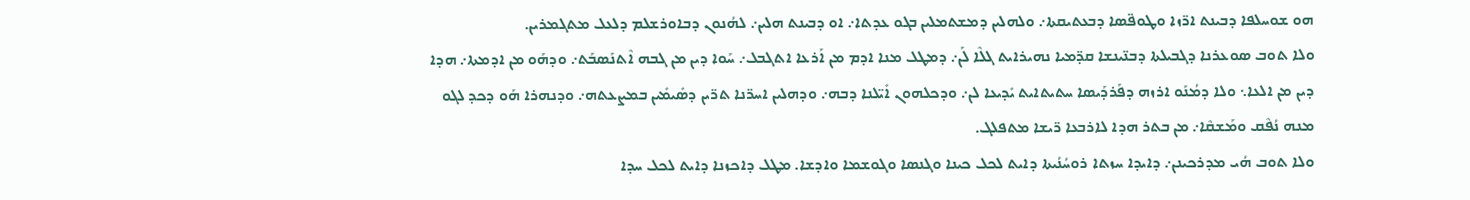ܗܘ ܫܘܚܠܦܐ ܕܒܝܢܬ ܐܖ̈ܙܐ ܘܛܘܦ̈ܣܐ ܕܒܥܬܝܩܬܐ܇ ܘܠܗܠܝܢ ܕܡܫܬܡܠܝܢ ܒܓܘ ܥܕܬܐ܇ ܐܘ ܕܒܝܢܬ ܗܠܝܢ܇ ܠܗܳܢܘܢ ܕܒܐܘܪܫܠܡ ܕܠܥܠ ܡܬܓܡܪܝܢ.
ܘܠܐ ܬܘܒ ܣܘܥܪܢܐ ܕܓܒܝܠܬܐ ܕܒܢ̈ܝܢܫܐ ܩܕ̈ܡܝܐ ܢܗܝܪܐܝܬ ܓܠܶܐ ܠܰܢ܇ ܕܡܛܠ ܡܢܐ ܐܕܡ ܡܢ ܐܰܪܥܐ ܐܬܓܒܠ܇ ܚܰܘܐ ܕܝܢ ܡܢ ܓܒܗ ܐܶܬܢܰܣܒܰܬ܇ ܘܕܗܰܘ ܡܢ ܐܕܡܬܐ܇ ܗܕܐ ܕܝܢ ܡܢ ܐܠܥܐ܆ ܘܠܐ ܕܡܳܢܰܘ ܐܪܙܗ ܕܦܰܪܕܰܝܣܐ ܚܬܝܬܐܝܬ ܝܺܕܝܥܐ ܠܢ܇ ܘܕܟܠܗܘܢ ܐܺܝ̈ܠܢܐ ܕܒܗ܇ ܘܕܗܠܝܢ ܐܚܖ̈ܢܐ ܬܖ̈ܝܢ ܕܣܺܝܡܺܝܢ ܒܡܨܥܬܗ܇ ܘܕܢܗܪܐ ܗܰܘ ܕܟܕ ܠܓܘ ܡܢܗ ܢܳܦܶܩ ܘܡܰܫܩܶܐ܇ ܡܢ ܒܬܪ ܗܕܐ ܠܐܪܒܥܐ ܖ̈ܝܫܐ ܡܬܦܠܓ.
ܘܠܐ ܬܘܒ ܗܳܝ ܡܕܪܟܝܢܢ܇ ܕܐܝܕܐ ܚܙܬܐ ܪܘܚܳܢܳܝܬܐ ܕܐܝܬ ܠܟܠ ܟܝܢܐ ܘܓܢܣܐ ܘܓܘܫܡܐ ܘܐܕܫܐ. ܡܛܠ ܕܐܟܙܢܐ ܕܐܝܬ ܠܟܠ ܚܕܐ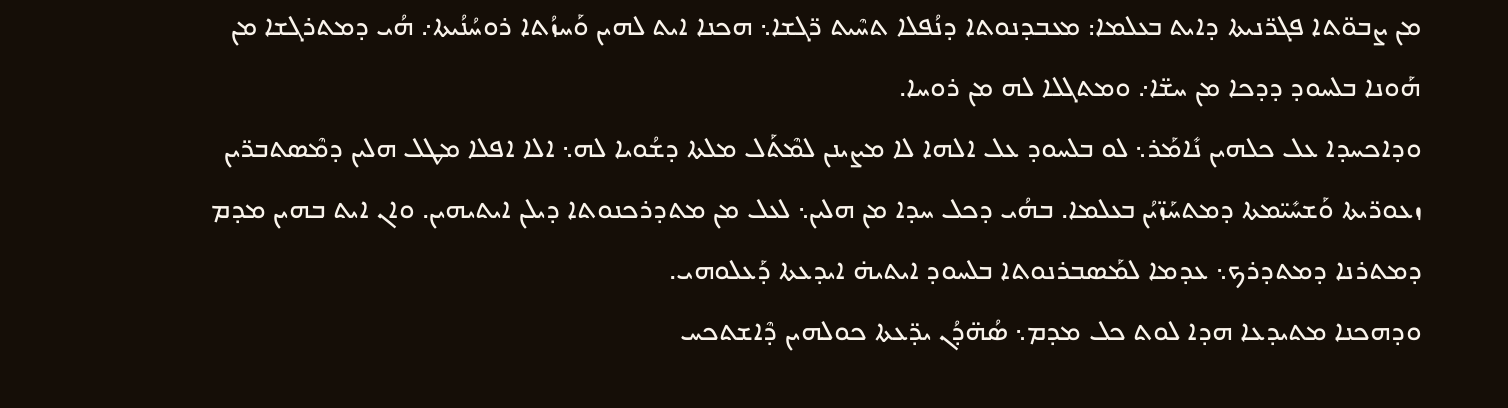ܡܢ ܨܒܘ̈ܬܐ ܦܓܖ̈ܢܝܬܐ ܕܐܝܬ ܒܥܠܡܐ: ܡܥܒܕܢܘܬܐ ܕܢܳܦܠܐ ܬܚܶܝܬ ܖ̈ܓܫܐ܆ ܗܟܢܐ ܐܝܬ ܠܗܝܢ ܘܰܚܙܳܬܐ ܪܘܚܳܢܳܝܬܐ܇ ܗܳܝ ܕܡܬܪܓܫܐ ܡܢ ܗܰܘܢܐ ܒܠܚܘܕ ܕܕܟܐ ܡܢ ܚܫ̈ܐ܇ ܘܡܬܓܠܐ ܠܗ ܡܢ ܪܘܚܐ.
ܘܕܐܟܚܕܐ ܥܠ ܟܠܗܝܢ ܢܺܐܡܰܪ܆ ܠܘ ܒܠܚܘܕ ܥܠ ܐܠܗܐ ܠܐ ܡܨܝܢܢ ܠܡܶܬܰܠ ܡܠܬܐ ܕܫܳܘܝܐ ܠܗ܆ ܐܠܐ ܐܦܠܐ ܡܛܠ ܗܠܝܢ ܕܡܶܣܬܒܖ̈ܝܢ ܙܥܘܖ̈ܝܬܐ ܘܰܫܚܺܝ̈ܡܬܐ ܕܡܬܚܰܙ̈ܝܳܢ ܒܥܠܡܐ. ܒܗܳܝ ܕܟܠ ܚܕܐ ܡܢ ܗܠܝܢ܆ ܠܥܠ ܡܢ ܡܬܕܪܟܢܘܬܐ ܕܝܠܢ ܐܝܬܝܗܝܢ. ܘܐܢ ܐܝܬ ܒܗܝܢ ܡܕܡ ܕܡܬܪܢܐ ܕܡܬܕܪܟ܆ ܥܕܡܐ ܠܡܰܣܒܪܢܘܬܐ ܒܠܚܘܕ ܐܝܬܝܗ̇ ܐܝܕܥܬܐ ܕܰܥܠܘܗܝ.
ܘܕܗܟܢܐ ܡܬܝܕܥܐ ܗܕܐ ܠܘܬ ܟܠ ܡܕܡ܆ ܣܳܗ̈ܕܳܢ ܝܕ̈ܥܬܐ ܟܘܠܗܝܢ ܕܶܐܫܬܟܚ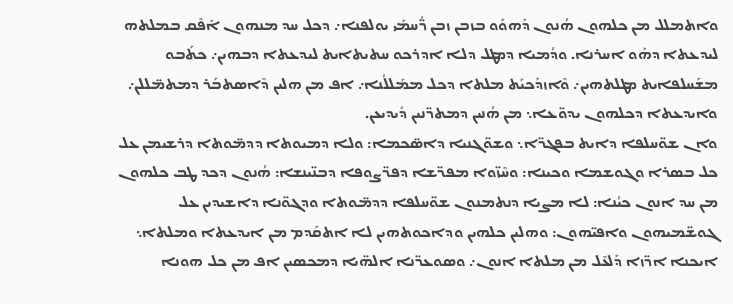ܘܐܬܡܠܠ ܡܢ ܟܠܗܘܢ ܗܳܢܘܢ ܕܰܗܘܰܘ ܒܙܒܢ ܙܒܢ ܖ̈ܳܚܡܰܝ ܝܘܠܦܢܐ܇ ܕܟܠ ܚܕ ܡܢܗܘܢ ܐܰܦܶܩ ܒܡܠܬܗ ܠܝܕܥܬܐ ܕܗܰܘ ܐܚܪܢܐ. ܘܕܳܡܝܐ ܕܡܛܠ ܕܠܐ ܐܕܪܟܘ ܚܬܝܬܐܝܬ ܠܝܕܥܬܐ ܕܒܗܝܢ܇ ܟܬܰܒܘ ܡܫܰܚܠܦܐܝܬ ܡܛܠܬܗܝܢ܇ ܘܶܐܙܕܰܟܝܰܬ ܡܠܬܐ ܕܟܠ ܡܡܰܠܠܳܢܐ܇ ܐܦ ܡܢ ܗܠܝܢ ܕܶܐܣܬܒܰܪ ܕܡܬܡ̈ܠܠܢ܇ ܘܐܝܕܥܬܐ ܕܟܠܗܘܢ ܝܕܘ̈ܥܐ܆ ܡܢ ܗܳܢܝܢ ܕܡܬܖ̈ܢܝܢ ܕܺܝܕܝܥܢ.
ܘܐܢ ܫܘ̈ܚܠܦܐ ܕܐܝܬ ܒܦܓܖ̈ܐ܆ ܘܫܘ̈ܓܢܝܐ ܕܐܣ̈ܟܡܐ: ܘܠܐ ܕܡܝܘܬܐ ܕܕܡ̈ܘܬܐ ܕܪܫܝܡܢ ܥܠ ܟܠ ܒܣܪܐ ܘܓܘܫܡܐ ܘܟܝܢܐ: ܘܚܶܙ̈ܘܐ ܡܦܖ̈ܫܐ ܕܦܖ̈ܨܘܦܐ ܕܒܢ̈ܝܢܫܐ: ܗܳܢܘܢ ܕܟܕ ܛܒ ܟܠܗܘܢ ܡܢ ܚܕ ܐܢܘܢ ܟܝܳܢܐ: ܠܐ ܡܨܝܐ ܕܢܬܡܢܘܢ ܫܘ̈ܚܠܦܐ ܕܕܡ̈ܘܬܐ ܘܕܓܘ̈ܢܐ ܕܐܫܝܕܝܢ ܥܠ ܓܘܫ̈ܡܝܗܘܢ ܘܐܦܝ̈ܗܘܢ: ܘܗܠܝܢ ܟܠܗܝܢ ܘܕܐܟܘܬܗܝܢ ܠܐ ܐܬܩܰܕܡ ܡܢ ܐܝܕܥܬܐ ܘܡܠܬܐ܆ ܐܝܟܢܐ ܐܖ̈ܙܐ ܕܰܠܥܶܠ ܡܢ ܡܠܬܐ ܐܢܘܢ܇ ܘܣܘܥܖ̈ܢܐ ܐܠܗ̈ܝܐ ܕܡܟܣܝܢ ܐܦ ܡܢ ܟܠ ܗܘܢܐ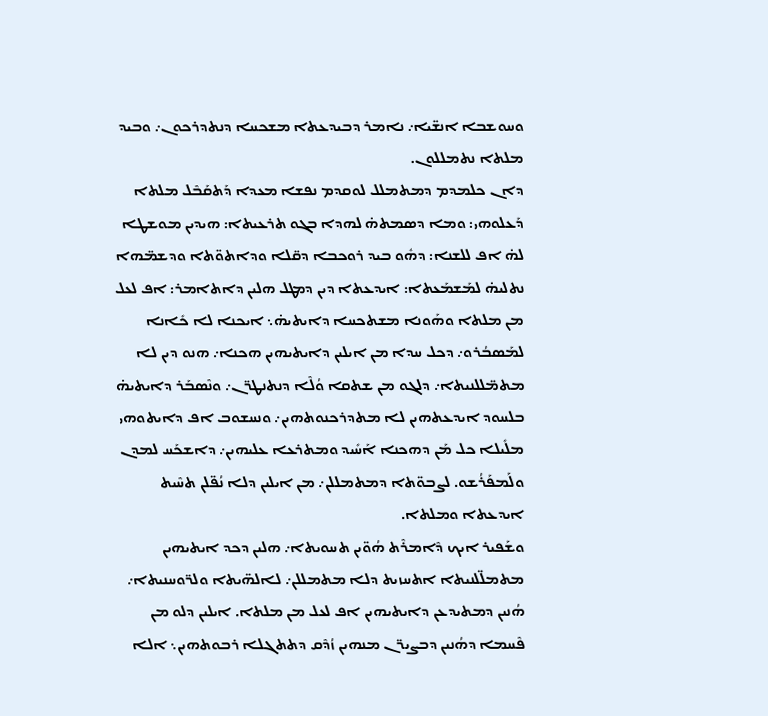ܘܚܘܫܒܐ ܐܢܫ̈ܝܐ܇ ܢܐܡܪ ܕܒܝܕܥܬܐ ܡܫܟܚܐ ܕܢܬܕܪܟܘܢ܇ ܘܒܝܕ ܡܠܬܐ ܢܬܡܠܠܘܢ.
ܕܐܢ ܟܠܡܕܡ ܕܡܬܡܠܠ ܠܘܩܕܡ ܢܦܫܐ ܡܥܕܐ ܕܰܬܩܰܒܶܠ ܡܠܬܐ ܕܰܥܠܘܗܝ: ܘܡܐ ܕܣܡܬܗ̇ ܠܗܕܐ ܒܓܘ ܬܪܥܝܬܐ: ܗܝܕܝܢ ܡܘܫܛܐ ܠܗ̇ ܐܦ ܠܠܫܢܐ: ܕܗܽܘ ܒܝܕ ܪܘܟܒܐ ܕܩ̈ܠܐ ܘܕܐܬܘ̈ܬܐ ܘܕܫܡ̈ܗܐ ܢܬܠܝܗ̇ ܠܡܰܫܡܰܥܬܐ: ܐܝܕܥܬܐ ܕܝܢ ܕܡܛܠ ܗܠܝܢ ܕܐܬܐܡܪ: ܐܦ ܠܥܠ ܡܢ ܡܠܬܐ ܘܗܰܘܢܐ ܡܫܬܟܚܐ ܕܐܝܬܝܗ̇܆ ܐܝܟܢܐ ܠܐ ܟܺܐܢܐ ܠܡܰܣܒܳܪܘ܇ ܕܟܠ ܚܕܐ ܡܢ ܐܝܠܝܢ ܕܐܝܬܝܗܝܢ ܗܟܢܐ܇ ܗܢܘ ܕܝܢ ܠܐ ܡܬܡ̈ܠܠܢܝܬܐ܇ ܕܠܓܘ ܡܢ ܫܬܩܐ ܘܳܠܶܐ ܕܢܬܢܛܖ̈ܢ܇ ܘܢܶܣܒܰܪ ܕܐܝܬܝܗ̇ ܒܠܚܘܕ ܐܝܕܥܬܗܝܢ ܠܐ ܡܬܕܪܟܢܘܬܗܝܢ܇ ܘܢܚܫܘܒ ܐܦ ܕܐܝܬܘܗܝ ܡܠܺܝܠܐ ܟܠ ܡܰܢ ܕܗܟܢܐ ܐܰܚܺܝܕ ܘܡܬܪܥܐ ܥܠܝܗܝܢ܇ ܕܐܫܟܰܚ ܠܡܕܢ ܘܠܰܡܦܰܪܳܫܘ. ܠܨܒܘ̈ܬܐ ܕܡܬܡܠܠܢ܇ ܡܢ ܐܝܠܝܢ ܕܠܐ ܢܳܦ̈ܠܢ ܬܚܶܝܬ ܐܝܕܥܬܐ ܘܡܠܬܐ.
ܘܫܰܦܝܪ ܐܝܟ ܕܶܐܡܪܶܬ ܗܳܘ̈ܝܢ ܬܚܘܝܬܐ܇ ܗܠܝܢ ܕܟܕ ܐܝܬܝܗܝܢ ܡܬܡܠ̈ܠܢܝܬܐ ܐܬܚܙܝܬ ܕܠܐ ܡܬܡܠܠܢ܇ ܠܐܠܗ̈ܝܬܐ ܘܠܖ̈ܘܚܢܝܬܐ܇ ܗܳܢܝܢ ܕܡܬܝܕܥܢ ܕܐܝܬܝܗܝܢ ܐܦ ܠܥܠ ܡܢ ܡܠܬܐ. ܐܝܠܝܢ ܕܠܘ ܡܢ ܦܶܚܡܐ ܕܗܳܢܝܢ ܕܒܨܝܖ̈ܢ ܡܢܗܝܢ ܙܳܕܶܩ ܕܬܬܓܠܐ ܪܒܘܬܗܝܢ܆ ܐܠܐ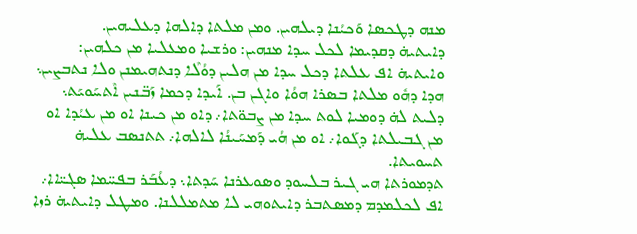ܡܢܗ ܕܛܟܣܐ ܘܰܟܝܳܢܐ ܕܝܠܗܝܢ. ܘܡܢ ܡܠܬܐ ܕܐܠܗܐ ܕܥܠܝܗܝܢ.
ܕܐܝܬܝܗ̇ ܕܩܕܝܡܐ ܠܟܠ ܚܕܐ ܡܢܗܝܢ: ܘܪܫܝܐ ܘܡܥܠܝܐ ܡܢ ܟܠܗܝܢ: ܘܐܝܬܝܗ̇ ܐܦ ܥܠܬܐ ܕܟܠ ܚܕܐ ܡܢ ܗܠܝܢ ܕܘܳܠܶܐ ܕܢܬܗܝܡܢܢ ܘܠܐ ܢܬܒܨܝܢ܆ ܗܕܐ ܕܗܽܘ ܡܠܬܐ ܒܣܪܐ ܗܘܳܐ ܘܐܓܢ ܒܢ. ܐܰܝܕܐ ܕܟܡܐ ܙܰܒ̈ܢܝܢ ܐܶܬܚܰܘܝܰܬ܆ ܕܠܝܬ ܠܗ̇ ܕܘܡܝܐ ܠܘܬ ܚܕܐ ܡܢ ܨܒܘ̈ܬܐ܇ ܕܐܘ ܡܢ ܟܝܢܐ ܐܘ ܡܢ ܥܝܳܕܐ ܐܘ ܡܢ ܓܒܝܠܬܐ ܕܓܰܘܐ܇ ܐܘ ܡܢ ܗܳܝ ܕܰܡܚܰܝܢܳܐ ܠܐܠܗܐ܇ ܬܬܢܣܒ ܥܠܝܗ̇ ܬܚܘܝܬܐ.
ܬܕܡܘܪܬܐ ܗܝ ܓܝܪ ܒܠܚܘܕ ܘܣܘܥܪܢܐ ܚܰܕܬܐ܆ ܕܥܳܒܰܪ ܒܦܚ̈ܡܐ ܣܓܝ̈ܐܐ܇ ܐܦ ܠܟܠܡܕܡ ܕܡܣܬܒܪ ܕܐܝܬܘܗܝ ܠܐ ܡܬܡܠܠܢܐ. ܘܡܛܠ ܕܐܝܬܝܗ̇ ܪܙܐ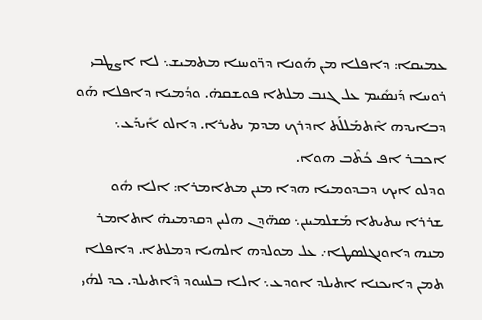ܥܡܝܩܐ: ܕܐܦܠܐ ܡܢ ܗܰܘܢܐ ܕܖ̈ܘܚܢܐ ܡܬܡܝܫ܆ ܠܐ ܐܨܛܒܝ ܪܘܚܐ ܕܰܢܣܺܝܡ ܥܠ ܓܢܒ ܡܠܬܐ ܦܘܫܩܗ̇. ܘܕܳܡܝܐ ܕܐܦܠܐ ܗܰܘ ܕܒܐܝܕܗ ܐܶܬܡܰܠܠܰܬ ܐܕܪܟ ܡܕܡ ܝܬܝܪܐ. ܕܐܠܘ ܐܺܝܕܰܥ܆ ܐܟܒܪ ܐܦ ܟܳܬܶܒ ܗܘܐ.
ܘܕܠܘ ܐܝܟ ܕܒܕܘܡܝܐ ܗܕܐ ܡܢܢ ܡܬܐܡܪܐ: ܐܠܐ ܗܽܘ ܫܪܪܐ ܚܬܝܬܐ ܡܰܫܠܡܝܢܢ܆ ܣܗ̈ܕܢ ܗܠܝܢ ܕܩܕܡܝܗ̇ ܐܬܐܡܪ ܡܢܗ ܕܐܘܢܓܠܣܛܐ܇ ܥܠ ܡܘܠܕܗ ܐܠܗܝܐ ܕܡܠܬܐ. ܕܐܦܠܐ ܬܡܢ ܕܐܝܟܢܐ ܐܬܝܠܕ ܐܘܕܥ܆ ܐܠܐ ܒܠܚܘܕ ܕܶܐܬܝܠܕ. ܟܕ ܠܗܳܝ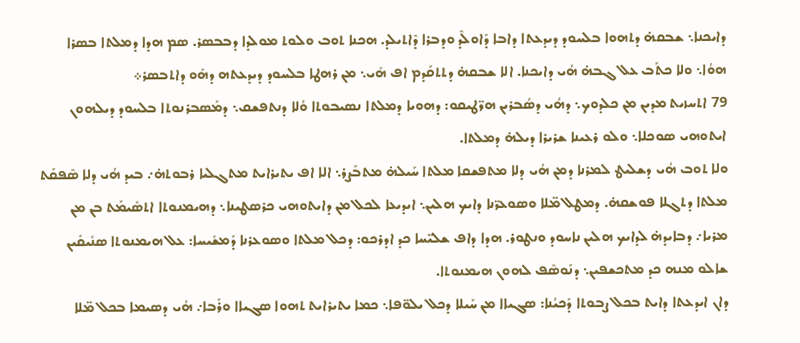ܕܐܝܟܢܐ܆ ܫܒܩܗ̇ ܕܬܗܘܐ ܒܠܚܘܕ ܕܝܕܥܬܐ ܕܐܒܐ ܕܰܐܘܠܶܕ ܘܕܒܪܐ ܕܶܐܬܝܠܕ. ܗܟܢܐ ܬܘܒ ܘܠܘܬ ܡܘܠܕܐ ܕܒܒܣܪ. ܣܡ ܗܕܐ ܕܡܠܬܐ ܒܣܪܐ ܗܘܳܐ܆ ܘܠܐ ܟܬܰܒ ܥܠ ܓܒܗ̇ ܗܳܝ ܕܐܝܟܢܐ. ܐܠܐ ܫܒܩܗ̇ ܕܬܬܩܰܕܡ ܐܦ ܗܺܝ܆ ܡܢ ܪܗܛܐ ܒܠܚܘܕ ܕܝܕܥܬܗ ܕܗܰܘ ܕܐܬܒܣܪ܀
79 ܐܬܚܙܝܬ ܡܕܝܢ ܡܢ ܟܠܕܘܟ܆ ܕܗܳܝ ܕܣܳܒܪܝܢ ܗܖ̈ܛܝܩܘ: ܕܗܘܝܐ ܕܡܠܬܐ ܢܣܝܒܘܬܐ ܘܳܠܐ ܕܢܬܦܫܩ܆ ܕܡܰܣܒܪܢܘܬܐ ܒܠܚܘܕ ܕܝܠܗܘܢ ܐܝܬܘܗܝ ܣܘܟܠܐ܆ ܘܠܘ ܪܥܝܢܐ ܫܪܝܪܐ ܕܝܠܗ̇ ܕܡܠܬܐ.
ܘܠܐ ܬܘܒ ܗܳܝ ܕܫܠܝܛ ܠܡܪܢܐ ܕܡܢ ܗܳܝ ܕܠܐ ܡܬܦܫܩܐ ܡܠܬܐ ܚܰܝܠܗ̇ ܡܬܒܰܨܪ܆ ܐܠܐ ܐܦ ܝܬܝܪܐܝܬ ܡܬܓܠܝܐ ܪܒܘܬܗ̇܇ ܒܝܕ ܗܳܝ ܕܠܐ ܣܶܦܩܰܬ ܡܠܬܐ ܕܬܓܠܐ ܦܘܫܩܗ̇. ܕܡܛܠ ܡ̈ܠܐ ܘܣܘܥܖ̈ܢܐ ܕܐܝܟ ܗܠܝܢ܆ ܐܝܕܝܥܐ ܠܟܠ ܡܢ ܕܐܝܬܘܗܝ ܟܪܣܛܝܢܐ܆ ܕܗܝܡܢܘܬܐ ܐܬܣܺܝܡܰܬ ܒܢ ܡܢ ܡܪܝܐ܇ ܕܒܐܝܕܗ̇ ܠܕܐܝܟ ܗܠܝܢ ܢܐܚܘܕ ܘܢܛܘܪ. ܗܕܐ ܕܐܦ ܫܠܝ̈ܚܐ ܟܕ ܐܕܪܟܘ: ܕܟܠ ܡܠܬܐ ܘܣܘܥܪܢܐ ܕܰܡܫܺܝܚܐ: ܥܠ ܗܝܡܢܘܬܐ ܣܢܺܝܩܺܝܢ ܫܐܠܘ ܡܢܗ ܟܕ ܡܬܟܫܦܝܢ܆ ܕܢܰܘܣܶܦ ܠܗܘܢ ܗܝܡܢܘܬܐ.
ܕܐܢ ܐܝܕܥܬܐ ܕܐܝܬ ܒܟܠ ܨܒܘܬܐ ܕܰܟܝܳܢܐ: ܣܓܝܐܐ ܡܢ ܚܰܝܠܐ ܕܟܠ ܝܠܘ̈ܦܐ܆ ܟܡܐ ܝܬܝܪܐܝܬ ܬܗܘܐ ܣܓܝܐܐ ܘܪܰܒܐ܇ ܗܳܝ ܕܣܝܡܐ ܒܟܠ ܡ̈ܠܐ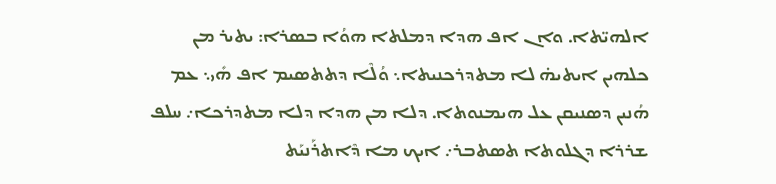ܐܠܗܝ̈ܬܐ. ܘܐܢ ܐܦ ܗܕܐ ܕܡܠܬܐ ܗܘܳܐ ܒܣܪܐ: ܝܬܝܪ ܡܢ ܟܠܗܝܢ ܐܝܬܝܗ̇ ܠܐ ܡܬܕܪܟܢܝܬܐ܆ ܘܳܠܶܐ ܕܬܬܣܝܡ ܐܦ ܗܺܝ܆ ܥܡ ܗܳܢܝܢ ܕܣܢܝܩܢ ܥܠ ܗܝܡܢܘܬܐ. ܕܠܐ ܡܢ ܗܕܐ ܕܠܐ ܡܬܕܪܟܐ܇ ܚܠܦ ܫܪܪܐ ܕܓܠܘܬܐ ܬܣܬܒܪ܇ ܐܝܟ ܡܐ ܕܶܐܬܪܰܢܝܰܬ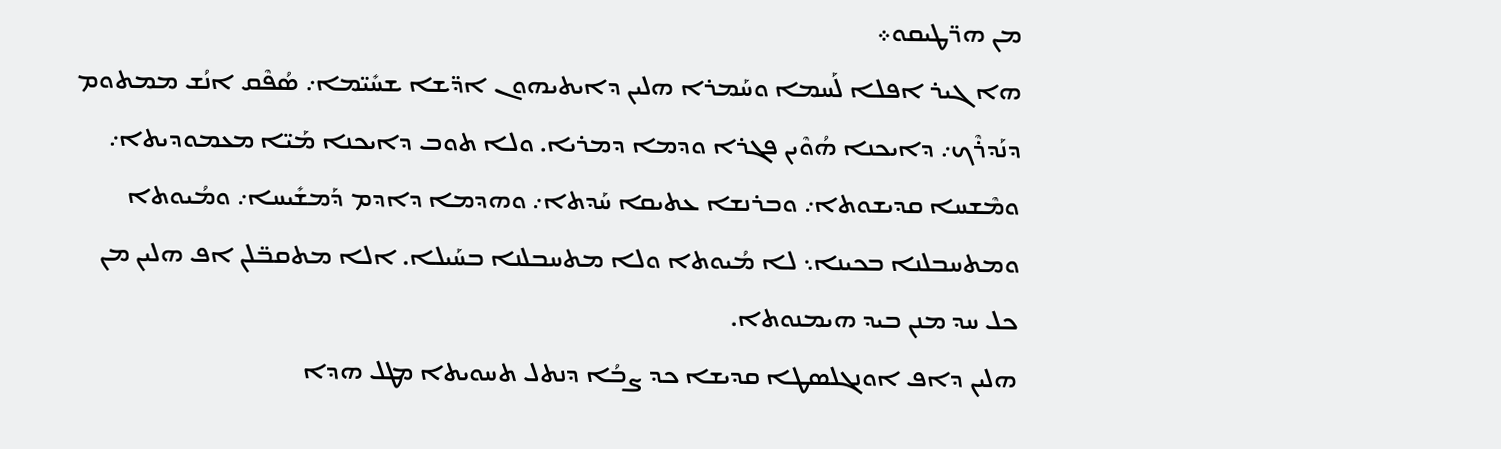ܡܢ ܗܖ̈ܛܝܩܘ܀
ܗܐ ܓܝܪ ܐܦܠܐ ܠܰܚܡܐ ܘܚܰܡܪܐ ܗܠܝܢ ܕܐܝܬܝܗܘܢ ܐܕ̈ܫܐ ܫܚܺܝ̈ܡܐ܇ ܣܳܦܶܩ ܐܢܳܫ ܡܡܬܘܡ ܕܢܰܕܪܶܟ܇ ܕܐܝܟܢܐ ܗܳܘܶܝܢ ܦܓܪܐ ܘܕܡܐ ܕܡܪܝܐ. ܘܠܐ ܬܘܒ ܕܐܝܟܢܐ ܡܰܝ̈ܐ ܡܥܡܘܕܝܬܐ܇ ܘܡܶܫܚܐ ܩܕܝܫܘܬܐ܇ ܘܒܪܢܫܐ ܥܬܝܩܐ ܚܰܕܬܐ܇ ܘܗܕܡܐ ܕܐܕܡ ܕܰܡܫܺܝܚܐ܇ ܘܡܳܝܘܬܐ ܘܡܬܚܒܠܢܐ ܒܟܝܢܐ܆ ܠܐ ܡܳܝܘܬܐ ܘܠܐ ܡܬܚܒܠܢܐ ܒܚܰܝܠܐ. ܐܠܐ ܡܬܩܒ̈ܠܢ ܐܦ ܗܠܝܢ ܡܢ ܟܠ ܚܕ ܡܢܢ ܒܝܕ ܗܝܡܢܘܬܐ.
ܗܠܝܢ ܕܐܦ ܐܘܢܓܠܣܛܐ ܩܕܝܫܐ ܟܕ ܨܒܳܐ ܕܢܬܠ ܬܚܘܝܬܐ ܡܛܠ ܗܕܐ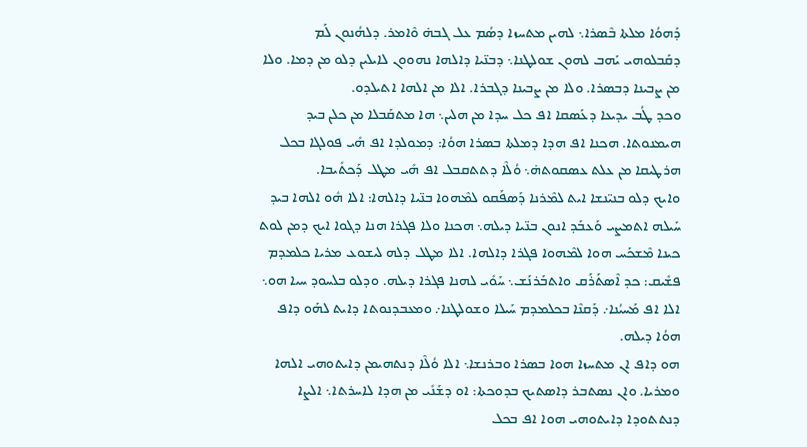ܕܰܗܘܳܐ ܡܠܬܐ ܒܶܣܪܐ܆ ܠܗܝܢ ܡܬܚܙܐ ܕܣܳܡ ܥܠ ܓܒܗ̇ ܘܶܐܡܪ. ܕܠܗܳܢܘܢ ܠܰܡ ܕܩܰܒܠܘܗܝ ܝܰܗܒ ܠܗܘܢ ܫܘܠܛܢܐ܆ ܕܒܢ̈ܝܐ ܕܐܠܗܐ ܢܗܘܘܢ ܠܐܝܠܝܢ ܕܠܘ ܡܢ ܕܡܐ. ܘܠܐ ܡܢ ܨܒܝܢܐ ܕܒܣܪܐ. ܘܠܐ ܡܢ ܨܒܝܢܐ ܕܓܒܪܐ. ܐܠܐ ܡܢ ܐܠܗܐ ܐܬܝܠܕܘ.
ܘܟܕ ܛܳܒ ܝܕܝܥܐ ܕܥܰܣܩܐ ܐܦ ܟܠ ܚܕܐ ܡܢ ܗܠܝܢ܆ ܗܐ ܡܬܩܰܒܠܐ ܡܢ ܟܠܢ ܒܝܕ ܗܝܡܢܘܬܐ. ܗܟܢܐ ܐܦ ܗܕܐ ܕܡܠܬܐ ܒܣܪܐ ܗܘܳܐ: ܕܡܘܠܕܐ ܐܦ ܗܺܝ ܦܘܠܓܐ ܒܟܠ ܗܪܛܝܩܐ ܡܢ ܥܠܬ ܥܣܩܘܬܗ̇܆ ܘܳܠܶܐ ܕܬܬܩܒܠ ܐܦ ܗܺܝ ܡܛܠ ܕܰܟܬܺܝܒܐ.
ܘܐܝܟ ܕܠܘ ܒܢܝ̈ܢܫܐ ܐܝܬ ܠܡܶܪܢܐ ܕܰܣܦܰܩܘ ܠܡܶܗܘܐ ܒܢ̈ܝܐ ܕܐܠܗܐ: ܐܠܐ ܗܽܘ ܐܠܗܐ ܒܝܕ ܚܰܝܠܗ ܐܬܡܨܝ ܘܰܥܒܰܕ ܐܢܘܢ ܒܢ̈ܝܐ ܕܝܠܗ܆ ܗܟܢܐ ܘܠܐ ܦܓܪܐ ܗܢܐ ܕܓܘܐ ܐܝܟ ܕܡܢ ܠܘܬ ܟܝܢܐ ܡܶܫܟܰܚ ܗܘܐ ܠܡܶܗܘܐ ܦܓܪܐ ܕܐܠܗܐ. ܐܠܐ ܡܛܠ ܕܠܗ ܠܝܫܘܥ ܡܪܝܐ ܟܠܡܕܡ ܦܫܺܝܩ: ܟܕ ܐܶܣܬܰܪܰܩ ܘܐܬܒܰܪܢܰܫ܆ ܚܰܘܺܝ ܠܗܢܐ ܦܓܪܐ ܕܝܠܗ. ܘܕܠܘ ܒܠܚܘܕ ܚܝܐ ܗܘ܆ ܐܠܐ ܐܦ ܡܰܚܝܳܢܐ܇ ܕܰܩܢܶܐ ܒܟܠܡܕܡ ܚܰܝܠܐ ܘܫܘܠܛܢܐ܇ ܘܡܥܒܕܢܘܬܐ ܕܐܝܬ ܠܗܰܘ ܕܐܦ ܗܘܳܐ ܕܝܠܗ.
ܗܘ ܕܐܦ ܐܢ ܡܬܚܙܐ ܗܘܐ ܒܣܪܐ ܘܒܪܢܫܐ܆ ܐܠܐ ܘܳܠܶܐ ܕܢܬܗܝܡܢ ܕܐܝܬܘܗܝ ܐܠܗܐ ܘܡܪܝܐ. ܘܐܢ ܢܣܬܒܪ ܕܐܣܬܝܟ ܒܕܘܟܬܐ: ܐܘ ܕܫܰܢܺܝ ܡܢ ܗܕܐ ܠܐܚܪܬܐ܆ ܐܠܨܐ ܕܢܬܬܘܕܐ ܕܐܝܬܘܗܝ ܗܘܐ ܐܦ ܒܟܠ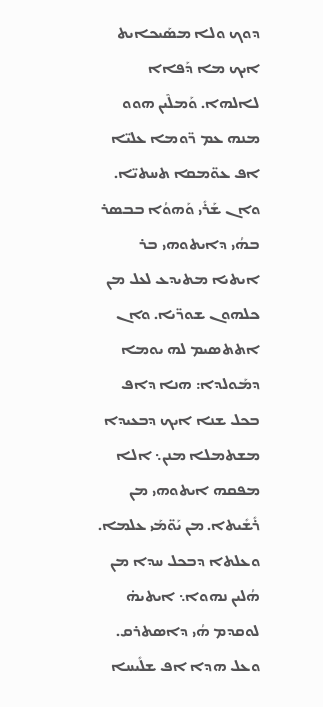ܕܘܟ ܘܠܐ ܡܣܰܝܟܐܝܬ ܐܝܟ ܡܐ ܕܰܦܐܐ ܠܐܠܗܐ. ܘܰܡܠܶܝܢ ܗܘܘ ܡܢܗ ܥܡ ܖ̈ܘܡܐ ܥܠܝ̈ܐ ܐܦ ܥܘ̈ܡܩܐ ܬܚܬܝ̈ܐ. ܘܐܢ ܫܰܪܺܝ ܘܰܗܘܳܐ ܒܒܣܪ ܒܗܳܝ ܕܐܝܬܘܗܝ ܒܪ ܐܝܬܝܐ ܡܬܝܕܥ ܠܥܠ ܡܢ ܟܠܗܘܢ ܫܘܖ̈ܝܐ. ܘܐܢ ܐܬܬܣܝܡ ܠܗ ܝܘܡܐ ܕܡܰܘܠܕܐ: ܗܢܐ ܕܐܦ ܒܟܠ ܫܢܐ ܐܝܟ ܕܒܥܝܕܐ ܡܫܬܡܠܐ ܡܢܢ܆ ܐܠܐ ܡܦܩܗ ܐܝܬܘܗܝ ܡܢ ܪܺܫܺܝܬܐ. ܡܢ ܝܰܘ̈ܡܰܝ ܥܠܡܐ.
ܘܥܠܬܐ ܕܒܟܠ ܚܕܐ ܡܢ ܗܳܠܝܢ ܢܗܘܐ܆ ܐܝܬܝܗ̇ ܠܘܩܕܡ ܗܳܝ ܕܐܣܬܪܩ. ܘܥܠ ܗܕܐ ܐܦ ܫܠܺܝܚܐ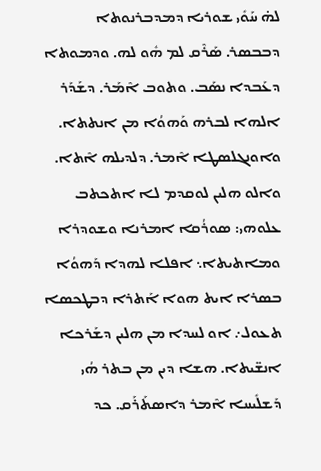ܠܗ̇ ܚܰܘܺܝ ܫܘܪܝܐ ܕܡܕܒܪܢܘܬܐ ܕܒܒܣܪ. ܣܰܪܶܩ ܠܡ ܗܽܘ ܠܗ. ܘܕܡܘܬܐ ܕܥܰܒܕܐ ܢܣܰܒ. ܘܬܘܒ ܐܶܡܰܪ. ܕܫܰܕܰܪ ܐܠܗܐ ܠܒܪܗ ܘܰܗܘܳܐ ܡܢ ܐܢܬܬܐ. ܘܐܘܢܓܠܣܛܐ ܐܶܡܪ. ܕܠܕܝܠܗ ܐܶܬܐ.
ܘܐܠܘ ܗܠܝܢ ܠܘܩܕܡ ܠܐ ܐܬܟܬܒ ܥܠܘܗܝ: ܣܘܪܳܩܐ ܐܡܪܢܐ ܘܫܘܕܪܐ ܘܡܐܬܝܬܐ܆ ܐܦܠܐ ܠܗܕܐ ܕܰܗܘܳܐ ܒܣܪܐ ܐܝܬ ܗܘܐ ܐܰܬܪܐ ܕܒܛܟܣܐ ܬܥܘܠ܇ ܐܘ ܠܚܕܐ ܡܢ ܗܠܝܢ ܕܫܰܪܟܐ ܐܢܫ̈ܝܬܐ. ܗܫܐ ܕܝܢ ܡܢ ܒܬܪ ܗܳܝ ܕܰܫܠܺܝܚܐ ܐܶܡܪ ܕܐܣܬܰܪܰܩ. ܟܕ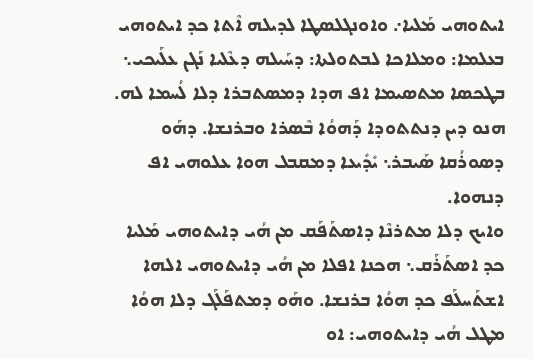ܐܝܬܘܗܝ ܡܰܠܝܐ܇ ܘܐܘܢܓܠܣܛܐ ܠܕܝܠܗ ܐܶܬܐ ܟܕ ܐܝܬܘܗܝ ܒܥܠܡܐ: ܘܡܠܐܟܐ ܠܒܬܘܠܬܐ: ܕܚܰܝܠܗ ܕܥܶܠܝܐ ܢܰܓܢ ܥܠܰܝܟܝ܆ ܒܛܟܣܐ ܡܬܣܝܡܐ ܐܦ ܗܕܐ ܕܡܣܬܒܪܐ ܕܠܐ ܠܳܚܡܐ ܠܗ. ܗܢܘ ܕܝܢ ܕܢܬܬܘܕܐ ܕܰܗܘܳܐ ܒܶܣܪܐ ܘܒܪܢܫܐ. ܕܗܰܘ ܕܣܘܪܳܩܐ ܣܰܝܒܪ܆ ܝܺܕܺܝܥܐ ܕܡܩܒܠ ܗܘܐ ܥܠܘܗܝ ܐܦ ܕܢܗܘܐ.
ܘܐܝܟ ܕܠܐ ܡܬܪܢܶܐ ܕܐܣܬܰܦܰܩ ܡܢ ܗܳܝ ܕܐܝܬܘܗܝ ܡܰܠܝܐ ܟܕ ܐܣܬܰܪܰܩ܆ ܗܟܢܐ ܐܦܠܐ ܡܢ ܗܳܝ ܕܐܝܬܘܗܝ ܐܠܗܐ ܐܫܬܰܚܠܰܦ ܟܕ ܗܘܳܐ ܒܪܢܫܐ. ܘܗܰܘ ܕܡܬܦܰܠܰܓ ܕܠܐ ܗܘܳܐ ܡܛܠ ܗܳܝ ܕܐܝܬܘܗܝ: ܐܘ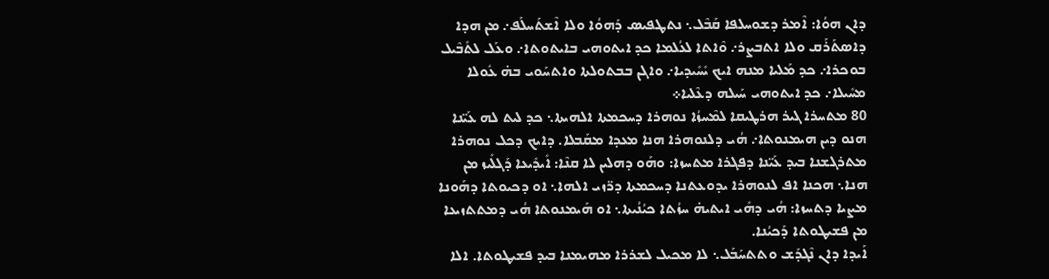ܕܐܢ ܗܘܳܐ: ܐܶܡܪ ܕܫܘܚܠܦܐ ܩܰܒܶܠ܆ ܢܬܛܦܝܣ ܕܰܗܘܳܐ ܘܠܐ ܐܶܫܬܰܚܠܰܦ܇ ܡܢ ܗܕܐ ܕܐܣܬܰܪܰܩ ܘܠܐ ܐܬܒܨܪ܇ ܘܶܐܬܐ ܠܥܳܠܡܐ ܟܕ ܐܝܬܘܗܝ ܒܐܝܬܘܬܐ܇ ܘܥܰܠ ܠܬܺܒܶܝܠ ܒܘܟܪܐ܇ ܟܕ ܡܰܠܝܐ ܡܢܗ ܐܝܟ ܝܺܚܺܝܕܝܐ܇ ܘܐܓܢ ܒܒܬܘܠܬܐ ܘܐܬܚܰܘܝ ܒܗ̇ ܥܽܘܠܐ ܡܚܺܝܠܐ܇ ܟܕ ܐܝܬܘܗܝ ܚܰܝܠܗ ܕܥܶܠܝܐ܀
80 ܡܬܚܪܐ ܓܝܪ ܗܪܛܝܩܐ ܠܡܶܚܙܳܐ ܢܘܗܪܐ ܕܚܟܡܬܐ ܐܠܗܝܬܐ܆ ܟܕ ܠܝܬ ܠܗ ܥܰܝ̈ܢܐ ܗܢܘ ܕܝܢ ܗܝܡܢܘܬܐ܇ ܗܳܝ ܕܠܢܘܗܪܐ ܗܢܐ ܡܥܕܐ ܡܩܰܒܠܐ. ܕܐܝܟ ܕܟܠ ܢܘܗܪܐ ܡܬܪܓܫܢܐ ܒܝܕ ܥܰܝ̈ܢܐ ܕܦܓܪܐ ܡܬܚܙܐ: ܘܗܰܘ ܕܗܠܝܢ ܠܐ ܩܢܶܐ: ܐܺܝܕܺܝܥܐ ܕܰܓܠܺܝܙ ܡܢ ܗܢܐ܆ ܗܟܢܐ ܐܦ ܠܢܘܗܪܐ ܝܕܘܥܬܢܐ ܕܚܟܡܬܐ ܕܖ̈ܙܝ ܐܠܗܐ܆ ܐܘ ܕܟܝܘܬܐ ܕܗܰܘܢܐ ܡܨܝܐ ܕܬܚܙܐ: ܗܳܝ ܕܗܺܝ ܐܝܬܝܗ̇ ܚܙܳܬܐ ܟܝܳܢܳܝܬܐ܆ ܐܘ ܗܰܝܡܢܘܬܐ ܗܳܝ ܕܡܬܬܙܝܥܐ ܡܢ ܦܫܝܛܘܬܐ ܕܰܟܝܳܢܐ.
ܐܰܝܕܐ ܕܐܢ ܢܶܓܕܰܫ ܘܬܬܚܰܒܰܠ܆ ܠܐ ܡܟܝܠ ܠܫܪܪܐ ܡܗܝܡܢܐ ܒܝܕ ܦܫܝܛܘܬܐ. ܐܠܐ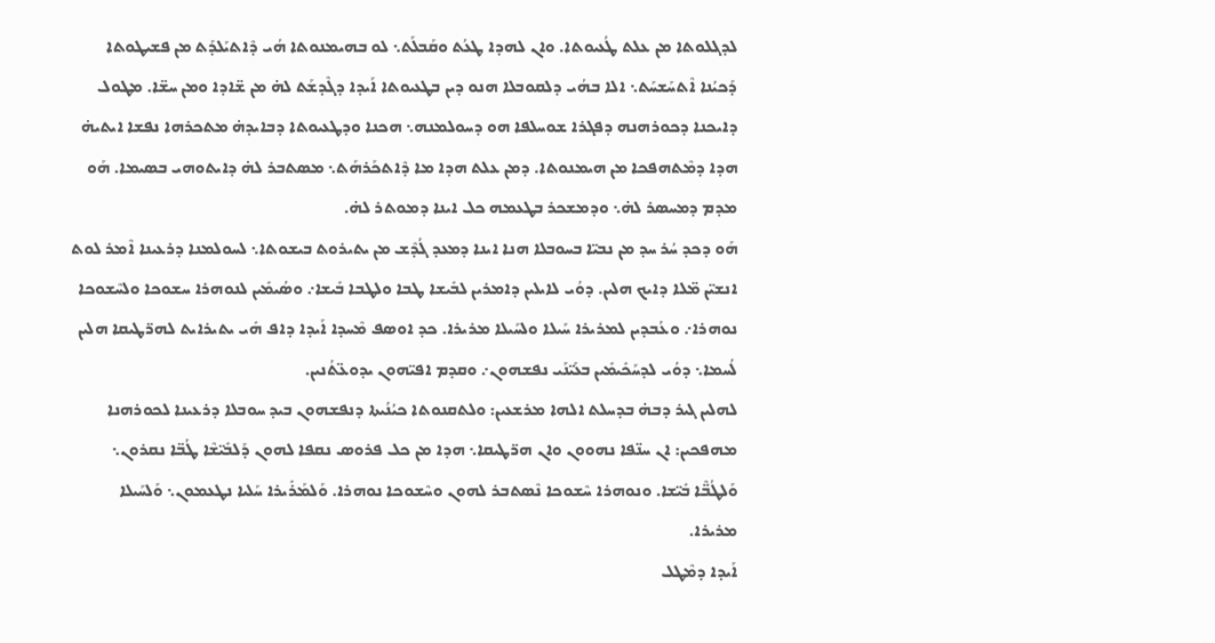ܠܕܓܠܘܬܐ ܡܢ ܥܠܬ ܛܳܥܝܘܬܐ. ܘܐܢ ܠܗܕܐ ܛܥܳܬ ܘܩܰܒܠܰܬ܆ ܠܘ ܒܗܝܡܢܘܬܐ ܗܳܝ ܕܶܐܬܝܰܠܕܰܬ ܡܢ ܦܫܝܛܘܬܐ ܕܰܟܝܳܢܐ ܐܶܬܚܰܫܚܰܬ܆ ܐܠܐ ܒܗܳܝ ܕܠܩܘܒܠܐ ܗܢܘ ܕܝܢ ܒܛܥܝܘܬܐ ܐܰܝܕܐ ܕܓܶܕܫܰܬ ܠܗ̇ ܡܢ ܫ̈ܐܕܐ ܘܡܢ ܚܫ̈ܐ. ܡܛܘܠ ܕܐܝܟܢܐ ܕܟܘܪܗܢܗ ܕܦܓܪܐ ܫܘܚܠܦܐ ܗܘ ܕܚܘܠܡܢܗ܆ ܗܟܢܐ ܘܕܛܥܝܘܬܐ ܕܒܐܝܕܗ̇ ܡܬܟܪܗܐ ܢܦܫܐ ܐܝܬܝܗ̇ ܗܕܐ ܕܡܶܬܗܦܟܐ ܡܢ ܗܝܡܢܘܬܐ. ܕܡܢ ܥܠܬ ܗܕܐ ܡܐ ܕܶܐܬܟܰܪܗܰܬ܆ ܡܣܬܒܪ ܠܗ̇ ܕܐܝܬܘܗܝ ܒܣܝܡܐ. ܗܰܘ ܡܕܡ ܕܡܚܣܪ ܠܗ̇܆ ܘܕܡܫܟܪ ܒܛܥܡܗ ܟܠ ܐܝܢܐ ܕܡܘܬܪ ܠܗ̇.
ܗܰܘ ܕܟܕ ܚܳܪ ܚܕ ܡܢ ܢܒܝ̈ܐ ܒܚܘܒܠܐ ܗܢܐ ܐܝܢܐ ܕܡܥܕ ܓܳܕܶܫ ܡܢ ܝܬܝܪܘܬ ܒܝܫܘܬܐ܆ ܠܚܘܠܡܢܐ ܕܪܥܝܢܐ ܐܶܡܪ ܠܘܬ ܐܢܫܝ̈ܢ ܡ̈ܠܐ ܕܐܝܟ ܗܠܝܢ. ܕܘܳܝ ܠܐܝܠܝܢ ܕܐܡܪܝܢ ܠܒܺܝܫܐ ܛܒܐ ܘܠܛܒܐ ܒܺܝܫܐ܇ ܘܣܳܝܡܺܝܢ ܠܢܘܗܪܐ ܚܫܘܟܐ ܘܠܚܶܫܘܟܐ ܢܘܗܪܐ܇ ܘܥܳܒܕܝܢ ܠܡܪܝܪܐ ܚܰܝܠܐ ܘܠܚܰܝܠܐ ܡܪܝܪܐ. ܟܕ ܐܘܣܦ ܡܶܚܕܐ ܐܰܝܕܐ ܕܐܦ ܗܺܝ ܝܬܝܪܐܝܬ ܠܗܖ̈ܛܝܩܐ ܗܠܝܢ ܠܳܚܡܐ܆ ܕܘܳܝ ܠܕܚܰܟܺܝܡܺܝܢ ܒܥܰܝ̈ܢܰܝ ܢܦܫܗܘܢ܇ ܘܩܕܡ ܐܦܝ̈ܗܘܢ ܝܕܘܥ̈ܬܳܢܝܢ.
ܠܗܠܝܢ ܓܝܪ ܕܒܗ̇ ܒܕܚܠܬ ܐܠܗܐ ܡܪܫܥܝܢ: ܘܠܬܩܢܘܬܐ ܟܝܳܢܳܝܬܐ ܕܢܦܫܗܘܢ ܒܝܕ ܚܘܒܠܐ ܕܪܥܝܢܐ ܠܟܘܪܗܢܐ ܡܗܦܟܝܢ: ܐܢ ܚܢ̈ܦܐ ܢܗܘܘܢ ܘܐܢ ܗܖ̈ܛܝܩܐ܆ ܗܕܐ ܡܢ ܟܠ ܦܪܘܣ ܢܩܦܐ ܠܗܘܢ ܕܰܠܒܺܝ̈ܫܶܐ ܛܳܒ̈ܐ ܢܩܪܘܢ܆ ܘܰܠܛܳܒ̈ܶܐ ܒܺܝ̈ܫܐ. ܘܢܘܗܪܐ ܚܶܫܘܟܐ ܢܶܣܬܒܪ ܠܗܘܢ ܘܚܶܫܘܟܐ ܢܘܗܪܐ. ܘܰܠܡܰܪܺܝܪܐ ܚܰܠܝܐ ܢܛܥܡܘܢ܆ ܘܰܠܚܰܝܠܐ ܡܪܝܪܐ.
ܐܰܝܕܐ ܕܡܶܛܠ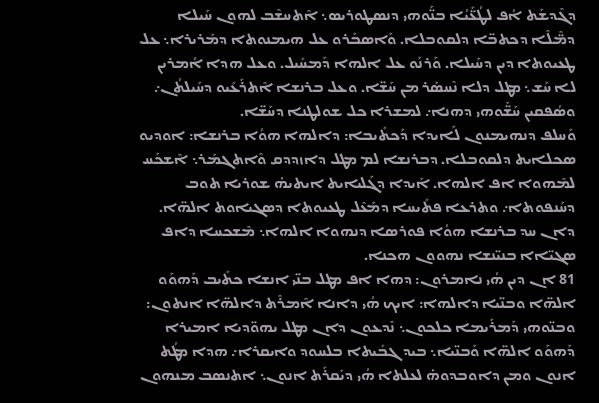ܕܓܶܕܫܰܬ ܐܳܦ ܠܛܳܥ̈ܰܝܳܐ ܒܢ̈ܰܘܗܝ ܕܢܣܛܘܪܝܣ܆ ܐܶܬܚܫܶܒ ܠܗܘܢ ܚܰܝܠܐ ܕܡ̈ܶܠܶܐ ܕܟܬܒ̈ܐ ܕܠܩܘܒܠܐ. ܘܰܐܣܒܰܪܘ ܥܠ ܗܝܡܢܘܬܐ ܕܡܰܪܝܪܐ܆ ܥܠ ܛܥܝܘܬܐ ܕܝܢ ܕܚܰܝܠܐ. ܘܰܪܢܰܘ ܥܠ ܐܠܗܐ ܕܰܡܚܺܝܠ. ܘܥܠ ܗܕܐ ܐܳܡܪܝܢ ܠܐ ܚܰܫ܆ ܡܛܠ ܕܠܐ ܢܶܚܣܰܪ ܡܢ ܚܰܫ̈ܐ. ܘܥܠ ܒܪܢܫܐ ܐܶܬܪܰܥܺܝܘ ܕܚܰܝܠܬܳܢ܇ ܘܣܳܦܩܝܢ ܚܰܫ̈ܰܘܗܝ ܕܗܢܐ܇ ܠܡܫܪܐ ܟܠ ܫܘܠܛܢܐ ܕܚܰܫ̈ܐ.
ܘܰܚܠܦ ܕܢܗܝܡܢܘܢ ܠܰܐܝܕܐ ܕܰܟܬܺܝܒܐ: ܕܐܠܗܐ ܗܘܳܐ ܒܪܢܫܐ: ܐܘܕܝܘ ܣܟܠܐܝܬ ܕܠܩܘܒܠܐ. ܕܒܪܢܫܐ ܠܡ ܡܛܠ ܕܐܙܕܕܩ ܘܶܐܬܓܡܰܪ܆ ܐܶܫܟܰܚ ܠܡܶܗܘܐ ܐܦ ܐܠܗܐ. ܐܰܝܕܐ ܕܓܰܠܝܐܝܬ ܐܝܬܝܗ̇ ܫܘܪܝܐ ܬܘܒ ܕܚܰܢܦܘܬܐ܇ ܘܬܪܥܐ ܦܬܺܝܚܐ ܕܡܰܥܶܠ ܛܥܝܘܬܐ ܕܣܓܝܐܘܬ ܐܠܗ̈ܐ. ܕܐܢ ܚܕ ܒܪܢܫܐ ܗܘܳܐ ܦܘܪܣܐ ܕܢܗܘܐ ܐܠܗܐ܆ ܡܶܫܟܚܐ ܕܐܦ ܣܓܝ̈ܐܐ ܒܢܝ̈ܢܫܐ ܢܗܘܘܢ ܗܟܢܐ.
81 ܐܢ ܕܝܢ ܗܳܝ ܢܐܡܪܘܢ: ܕܗܐ ܐܦ ܡܛܠ ܒܢ̈ܝ ܐܢܫܐ ܟܬܺܝܒ ܕܰܗܘܰܘ ܐܠܗ̈ܐ ܘܒܢ̈ܝܐ ܕܐܠܗܐ: ܐܝܟ ܗܳܝ ܕܐܢܐ ܐܶܡܪܶܬ ܕܐܠܗ̈ܐ ܐܢܬܘܢ: ܘܒܢ̈ܘܗܝ ܕܰܡܪܰܝܡܐ ܟܠܟܘܢ܆ ܢܶܕܥܘܢ ܕܐܢ ܡܛܠ ܝܗܘ̈ܕܝܐ ܐܡܝܪܐ ܕܰܗܘܰܘ ܐܠܗ̈ܐ ܘܰܒܢ̈ܝܐ܆ ܒܝܕ ܓܒܺܝܬܐ ܒܠܚܘܕ ܘܐܝܩܪܐ܇ ܗܕܐ ܡܛܳܬ ܐܢܘܢ ܘܡܢ ܕܐܘܒܕܘܗ̇ ܠܥܠܬܐ ܗܳܝ ܕܝܰܩܪܰܬ ܐܢܘܢ܆ ܐܬܢܣܒ ܡܢܗܘܢ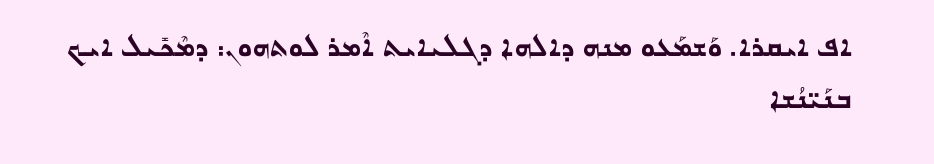ܐܦ ܐܝܩܪܐ. ܘܰܫܡܰܥܘ ܡܢܗ ܕܐܠܗܐ ܕܓܠܝܐܝܬ ܐܶܡܪ ܠܘܬܗܘܢ: ܕܡܶܟܺܝܠ ܐܝܟ ܒܢܰܝ̈ܢܳܫܐ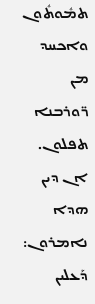ܬܡܽܘܬܽܘܢ ܘܐܟܚܕ ܡܢ ܖ̈ܘܪܒܢܐ ܬܦܠܘܢ.
ܐܢ ܕܝܢ ܗܕܐ ܢܐܡܪܘܢ: ܕܰܥܠܝܢ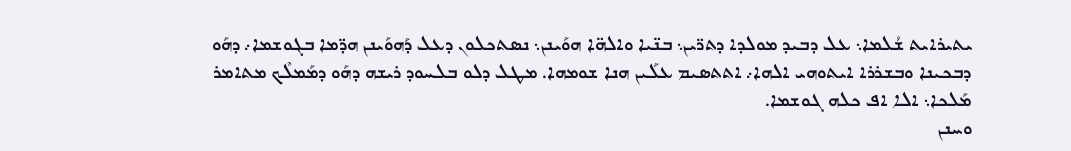ܝܬܝܪܐܝܬ ܫܳܠܡܐ܆ ܥܠ ܕܒܝܕ ܡܘܠܕܐ ܕܬܖ̈ܝܢ܆ ܒܢ̈ܝܐ ܘܐܠܗ̈ܐ ܗܘܰܝܢܢ܆ ܢܣܬܟܠܘܢ ܕܥܠ ܕܰܗܘܰܝܢܢ ܗܕ̈ܡܐ ܒܓܘܫܡܐ܇ ܕܗܰܘ ܕܒܟܝܢܐ ܘܒܫܪܪܐ ܐܝܬܘܗܝ ܐܠܗܐ܇ ܐܬܬܣܝܡ ܥܠܰܝܢ ܗܢܐ ܫܘܡܗܐ. ܡܛܠ ܕܠܘ ܒܠܚܘܕ ܪܝܫܗ ܕܗܰܘ ܕܡܰܡܠܶܟ ܡܬܐܡܪ ܡܰܠܟܐ܆ ܐܠܐ ܐܦ ܟܠܗ ܓܘܫܡܐ.
ܘܚܢܢ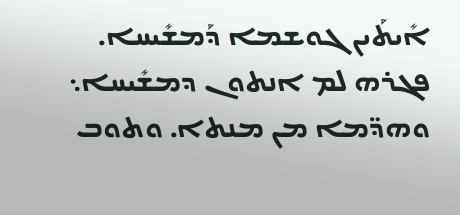ܐܺܝܬܰܝܢ ܓܘܫܡܐ ܕܰܡܫܺܝܚܐ. ܦܓܪܗ ܠܡ ܐܢܬܘܢ ܕܡܫܺܝܚܐ܆ ܘܗܕ̈ܡܐ ܡܢ ܡܢܬܐ. ܘܬܘܒ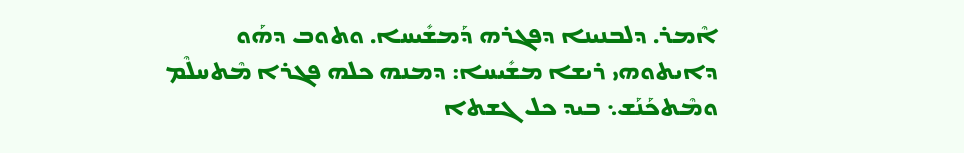ܐܶܡܪ. ܕܠܒܢܝܢܐ ܕܦܓܪܗ ܕܰܡܫܺܝܚܐ. ܘܬܘܒ ܕܗܰܘ ܕܐܝܬܘܗܝ ܪܝܫܐ ܡܫܺܝܚܐ: ܕܡܢܗ ܟܠܗ ܦܓܪܐ ܡܶܬܚܠܶܡ ܘܡܶܬܟܰܢܰܫ܆ ܒܝܕ ܟܠ ܓܫܬܐ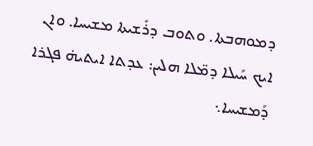ܕܡܘܗܒܬܐ. ܘܬܘܒ ܕܪܺܫܝܬܐ ܡܫܝܚܐ. ܘܐܢ ܐܝܟ ܚܰܝܠܐ ܕܡ̈ܠܐ ܗܠܝܢ: ܥܕܬܐ ܐܝܬܝܗ̇ ܦܓܪܐ ܕܰܡܫܝܚܐ܆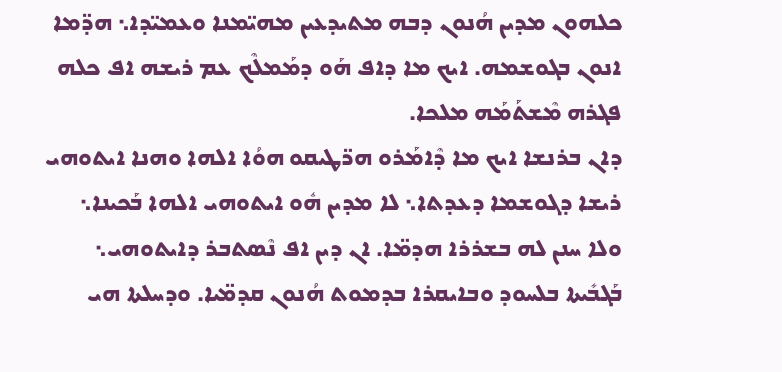ܟܠܗܘܢ ܡܕܝܢ ܗܳܢܘܢ ܕܒܗ ܡܬܝܕܥܝܢ ܡܗܝ̈ܡܢܐ ܘܥܡܝ̈ܕܐ܆ ܗܕ̈ܡܐ ܐܢܘܢ ܒܓܘܫܡܗ. ܐܝܟ ܡܐ ܕܐܦ ܗܰܘ ܕܡܰܡܠܶܟ ܥܡ ܪܝܫܗ ܐܦ ܟܠܗ ܦܓܪܗ ܡܶܫܬܰܡܰܗ ܡܠܟܐ.
ܕܐܢ ܒܪܢܫܐ ܐܝܟ ܡܐ ܕܶܐܡܰܪܘ ܗܖ̈ܛܝܩܘ ܗܘܳܐ ܐܠܗܐ ܘܗܢܐ ܐܝܬܘܗܝ ܪܝܫܐ ܕܓܘܫܡܐ ܕܥܕܬܐ܆ ܠܐ ܡܕܝܢ ܗܽܘ ܐܝܬܘܗܝ ܐܠܗܐ ܒܰܟܝܢܐ܆ ܘܠܐ ܚܢܢ ܠܗ ܒܫܪܪܐ ܗܕܡ̈ܐ. ܐܢ ܕܝܢ ܐܦ ܢܶܣܬܒܪ ܕܐܝܬܘܗܝ܆ ܒܰܓܒܺܝܬܐ ܒܠܚܘܕ ܘܒܐܝܩܪܐ ܒܕܡܘܬ ܗܳܢܘܢ ܩܕܡ̈ܝܐ. ܘܕܚܠܬܐ ܗܝ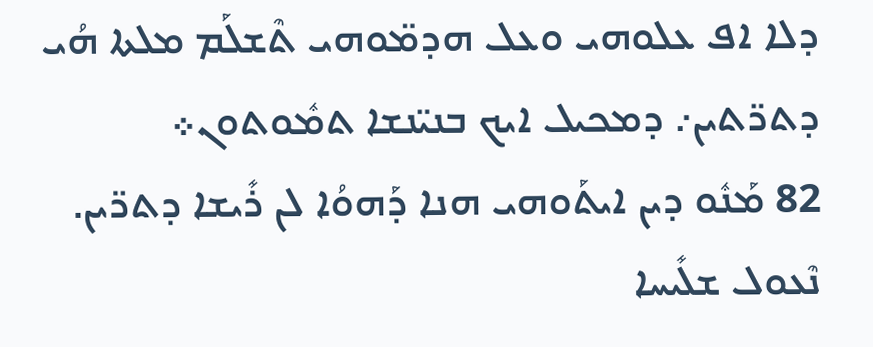ܕܠܐ ܐܦ ܥܠܘܗܝ ܘܥܠ ܗܕܡ̈ܘܗܝ ܬܶܫܠܰܡ ܡܠܬܐ ܗܳܝ ܕܬܖ̈ܬܝܢ܇ ܕܡܟܝܠ ܐܝܟ ܒܢܝ̈ܢܫܐ ܬܡܽܘܬܘܢ܀
82 ܡܰܢܽܘ ܕܝܢ ܐܝܬܰܘܗܝ ܗܢܐ ܕܰܗܘܳܐ ܠܢ ܪܺܝܫܐ ܕܬܖ̈ܝܢ. ܢܶܥܘܠ ܫܠܺܝܚܐ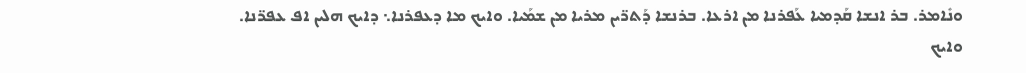ܘܢܺܐܡܪ. ܒܪ ܐܢܫܐ ܩܰܕܡܝܐ ܥܰܦܪܢܐ ܡܢ ܐܪܥܐ. ܒܪܢܫܐ ܕܰܬܖ̈ܝܢ ܡܪܝܐ ܡܢ ܫܡܰܝܐ. ܘܐܝܟ ܡܐ ܕܥܦܪܢܐ܆ ܕܐܝܟ ܗܠܝܢ ܐܦ ܥܦܖ̈ܢܐ. ܘܐܝܟ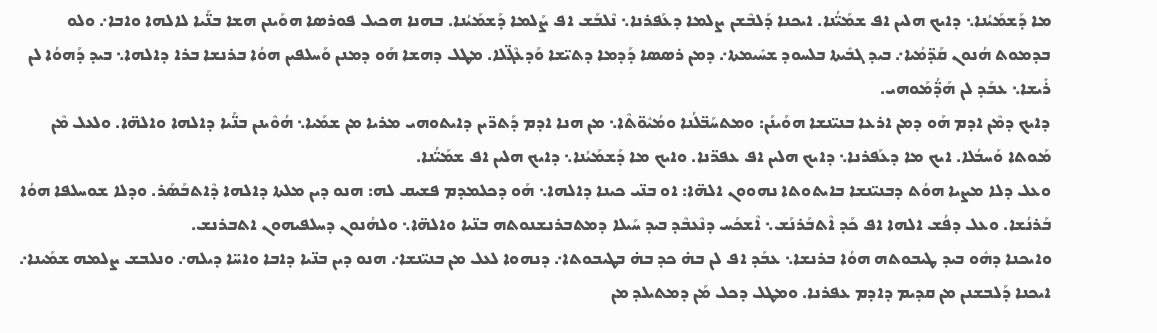ܡܐ ܕܰܫܡܰܝܳܢܐ܆ ܕܐܝܟ ܗܠܝܢ ܐܦ ܫܡܰܝ̈ܳܢܐ. ܐܝܟܢܐ ܕܰܠܒܶܫܢ ܨܠܡܐ ܕܥܰܦܪܢܐ܆ ܢܶܠܒܰܫ ܐܦ ܨܰܠܡܐ ܕܰܫܡܰܝܳܢܐ. ܒܗܢܐ ܗܟܝܠ ܦܘܪܣܐ ܗܘܰܝܢܢ ܗܫܐ ܒܢ̈ܰܝܐ ܠܐܠܗܐ ܘܐܒܐ܇ ܘܠܘ ܒܕܡܘܬ ܗܳܢܘܢ ܩܰܕ̈ܡܳܝܐ܇ ܒܝܕ ܓܒܺܝܬܐ ܒܠܚܘܕ ܫܚܺܝܡܬܐ܇ ܕܡܢ ܪܣܣܐ ܕܰܕܡܐ ܕܬܝ̈ܫܐ ܘܰܕܥܶܓ̈ܠܐ. ܡܛܠ ܕܗܫܐ ܗܰܘ ܕܡܢܢ ܘܰܚܠܦܝܢ ܗܘܳܐ ܒܪܢܫܐ ܒܪܐ ܕܐܠܗܐ܆ ܒܝܕ ܕܰܗܘܳܐ ܠܢ ܪܺܝܫܐ܆ ܥܒܰܕ ܠܢ ܗܰܕ̈ܳܡܰܘܗܝ.
ܕܐܝܟ ܕܡܶܢ ܐܕܡ ܗܰܘ ܕܡܢ ܐܪܥܐ ܒܢܝ̈ܢܫܐ ܗܘܰܝܢܰܢ: ܘܡܬܚܰܒ̈ܠܳܢܐ ܘܡܳܝܽܘ̈ܬܶܐ܆ ܡܢ ܗܢܐ ܐܕܡ ܕܰܬܖ̈ܝܢ ܕܐܝܬܘܗܝ ܡܪܝܐ ܡܢ ܫܡܰܝܐ܆ ܗܳܘܶܝܢܢ ܒܢ̈ܰܝܐ ܕܐܠܗܐ ܘܐܠܗ̈ܐ. ܘܠܥܠ ܡܶܢ ܡܰܘܬܐ ܘܰܚܒܳܠܐ. ܐܝܟ ܡܐ ܕܥܰܦܪܢܐ܆ ܕܐܝܟ ܗܠܝܢ ܐܦ ܥܦܖ̈ܢܐ. ܘܐܝܟ ܡܐ ܕܰܫܡܰܝܳܢܐ܆ ܕܐܝܟ ܗܠܝܢ ܐܦ ܫܡܰܝ̈ܳܢܐ.
ܘܥܠ ܕܠܐ ܡܨܝܐ ܗܘܳܬ ܕܒܢܝ̈ܢܫܐ ܒܐܝܬܘܬܐ ܢܗܘܘܢ ܐܠܗ̈ܐ: ܐܘ ܒܢ̈ܝ ܟܝܢܐ ܕܐܠܗܐ܆ ܗܰܘ ܕܟܠܡܕܡ ܦܫܝܩ ܠܗ: ܗܢܘ ܕܝܢ ܡܠܬܐ ܕܐܠܗܐ ܕܶܐܬܒܰܣܰܪ. ܘܕܠܐ ܫܘܚܠܦܐ ܗܘܳܐ ܒܰܪܢܳܫܐ. ܘܥܠ ܕܦܳܫ ܐܠܗܐ ܐܦ ܟܰܕ ܐܶܬܒܰܪܢܰܫ܆ ܐܶܫܟܰܚ ܕܢܶܥܒܶܕ ܒܝܕ ܚܰܝܠܐ ܕܡܬܒܪܢܫܢܘܬܗ ܒܢ̈ܝܐ ܘܐܠܗ̈ܐ܆ ܘܠܗܳܢܘܢ ܕܚܠܦܝܗܘܢ ܐܬܒܪܢܫ.
ܘܐܝܟܢܐ ܕܗܽܘ ܒܝܕ ܛܝܒܘܬܗ ܗܘܳܐ ܒܪܢܫܐ܆ ܥܒܰܕ ܐܦ ܠܢ ܒܗ̇ ܟܕ ܒܗ̇ ܒܛܝܒܘܬܐ܇ ܕܢܗܘܐ ܠܥܠ ܡܢ ܒܢܝ̈ܢܫܐ܇ ܗܢܘ ܕܝܢ ܒܢ̈ܝܐ ܕܐܒܐ ܘܐܚ̈ܐ ܕܝܠܗ܇ ܘܢܠܒܫ ܨܠܡܗ ܫܡܰܝܢܐ܇ ܐܝܟܢܐ ܕܰܠܒܫܢܢ ܡܢ ܩܕܝܡ ܕܐܕܡ ܥܦܪܢܐ. ܘܡܛܠ ܕܟܠ ܡܰܢ ܕܡܬܝܠܕ ܡܢ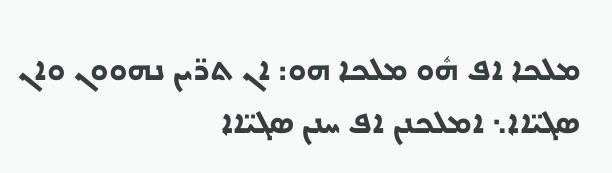ܡܠܟܐ ܐܦ ܗܽܘ ܡܠܟܐ ܗܘ: ܐܢ ܬܖ̈ܝܢ ܢܗܘܘܢ ܘܐܢ ܣܓܝ̈ܐܐ܆ ܐܡܠܟܢܢ ܐܦ ܚܢܢ ܣܓܝ̈ܐܐ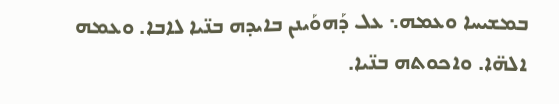ܒܡܫܝܚܐ ܘܥܡܗ܆ ܥܠ ܕܰܗܘܰܝܢܢ ܒܐܝܕܗ ܒܢ̈ܝܐ ܠܐܒܐ. ܘܥܡܗ ܐܠܗ̈ܐ. ܘܐܟܘܬܗ ܒܢ̈ܝܐ.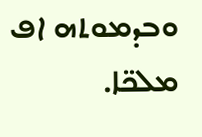ܘܒܕܡܘܬܗ ܐܦ ܡܠܟ̈ܐ.